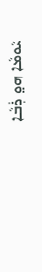ܝܵܘܡܵܐ ܗܘ̤ ܪܲܒܵܐ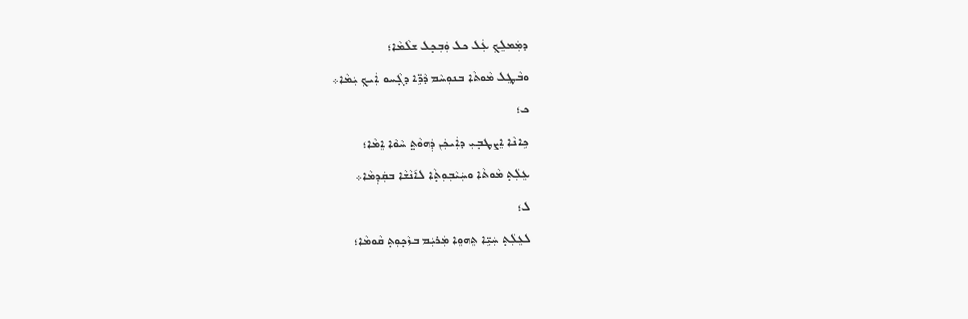ܕܡܲܡܠܸܟܼ ܥܲܠ ܟܠ ܘܲܒܼܟ̣ܠ ܫܠܵܡܵܐ؛
ܘܒܵܛܸܠ ܡܵܘܬܵܐ ܒܢܘܼܚܵܡ ܕܵܪܹ̈ܐ ܕܓ̣ܵܚܘ ܐܲܝܟܼ ܝܲܡܵܐ܀
ܟ؛
ܟܹܐܢܵܐ ܐܸܨܛܒ̣ܝܼ ܕܐܲܝܟܲܢ ܕܲܗܘܵܬ̤ ܚܵܘܵܐ ܐܸܡܵܐ؛
ܥܸܠܲܬ̣ ܡܵܘܬܵܐ ܘܚܲܝܵܒܼܘܼܬ̣ܵܐ ܠܐ݇ܢܵܫܵܐ ܒܩܲܕܼܡܵܐ܀
ܠ؛
ܠܥܸܠܲܬ̣ ܚܲܝܹ̈ܐ ܬܸܗܘܸܐ ܡܲܪܝܲܡ ܒܙܵܟ̣ܘܼܬ̣ ܩܵܘܡܵܐ؛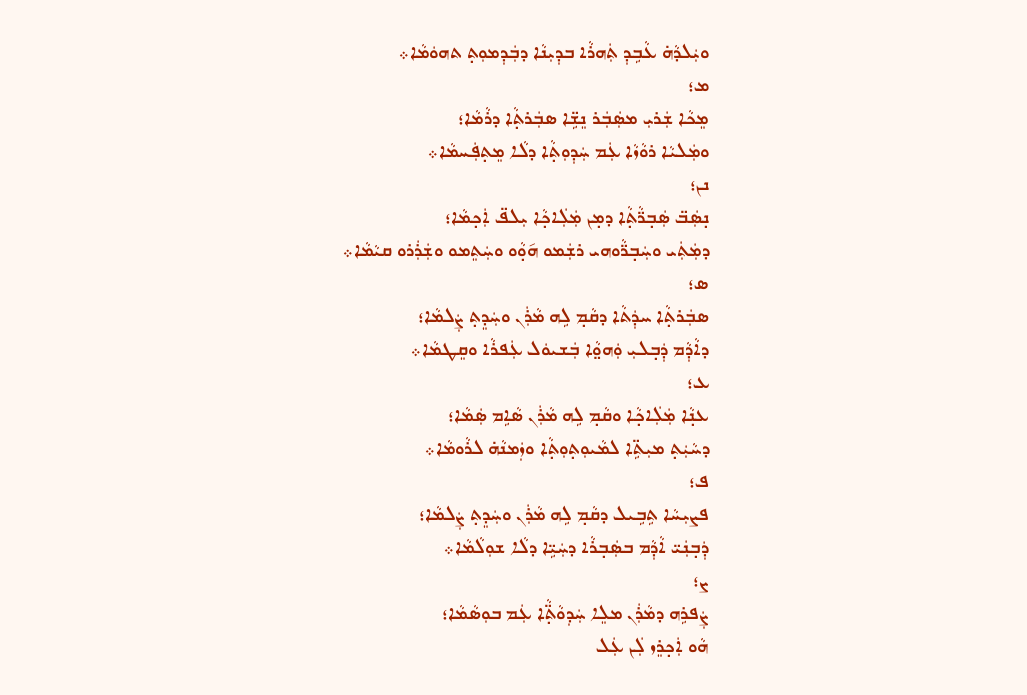ܘܝܲܠܕܵܗ̇ ܥܵܒܹܕܼ ܬܲܗܪܵܐ ܒܕܼܝܼܢܵܐ ܕܒܲܕܼܡܘܼܬ̣ ܬܗܘܿܡܵܐ܀
ܡ؛
ܡܸܟܵܐ ܫܲܪܝܼ ܡܣܲܒܲܪ ܢܸܫܹ̈ܐ ܣܒܲܪܬ̣ܵܐ ܕܪܵܡܵܐ؛
ܘܡܲܠܝܵܐ ܪܘܵܙܵܐ ܥܲܡ ܚܲܕܼܘܼܬ̣ܵܐ ܕܠܵܐ ܡܸܬ̣ܦܲܚܡܵܐ܀
ܢܢ؛
ܢ̣ܣܲܒ̈ ܣܲܒ̣ܪ̈ܵܬ̣ܵܐ ܕܡ̣ܢ ܡܲܠܲܐܟ̣ܵܐ ܝܼܠܦ̈ ܐܲܟ̣ܡܵܐ؛
ܕܡܲܬܲܝ ܘܚܲܒ̣ܪ̈ܵܘܗܝ ܪܫܲܡܘ ܗ݇ܘ̣ܵܘ ܘܚܲܬܸܡܘ ܘܫܲܪܲܪܘ ܩܝܵܡܵܐ܀
ܣ؛
ܣܒܲܪܬ̣ܵܐ ܚܕܲܬܵܐ ܕܩܵܡ̣ ܠܹܗ ܡܵܪܲܢ ܘܚܲܕܸܬ̣ ܨܲܠܡܵܐ؛
ܕܐܵܕܼܵܡ ܕܲܒ̣ܠܝܼ ܘܲܗܘ̤ܵܐ ܒܲܫܝܘܿܠ ܥܲܦܪܵܐ ܘܩܸܛܡܵܐ܀
ܥ؛
ܥܢ̣ܵܐ ܡܲܠܲܐܟ̣ܵܐ ܘܩܵܡ̣ ܠܹܗ ܡܵܪܲܢ ܣܵܐܹܡ ܣܲܡܵܐ؛
ܕܚܵܝܲܬ̣ ܡܝܼܬܹ̈ܐ ܠܡܵܝܘܼܬ̣ܘܼܬ̣ܵܐ ܘܙܲܡܢܵܗ̇ ܠܪܵܘܡܵܐ܀
ܦ؛
ܦܨܝܼܚܵܐ ܬܹܒܹܝܠ ܕܩܵܡ̣ ܠܹܗ ܡܵܪܲܢ ܘܚܲܕܸܬ̣ ܨܲܠܡܵܐ؛
ܕܲܒ̣ܢܲܝ̈ ܐܵܕܼܵܡ ܒܣܲܒ̣ܪܵܐ ܕܚܲܝܹ̈ܐ ܕܠܵܐ ܫܘܼܠܵܡܵܐ܀
ܨ؛
ܨܲܦܪܹܗ ܕܡܵܪܲܢ ܡܠܸܐ ܚܲܕܼܘܵܬ̣̈ܵܐ ܥܲܡ ܒܘܼܣܵܡܵܐ؛
ܗܵܘ ܐܲܟ̣ܪܸܙ ܠܲܢ ܥܲܠ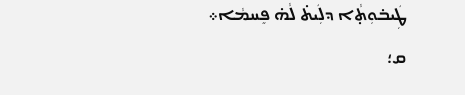ܛܲܝܒ̇ܘܼܬ̣ܵܐ ܕܠܲܝܬ̇ ܠܵܗ̇ ܦܸܚܡܵܐ܀
ܩ؛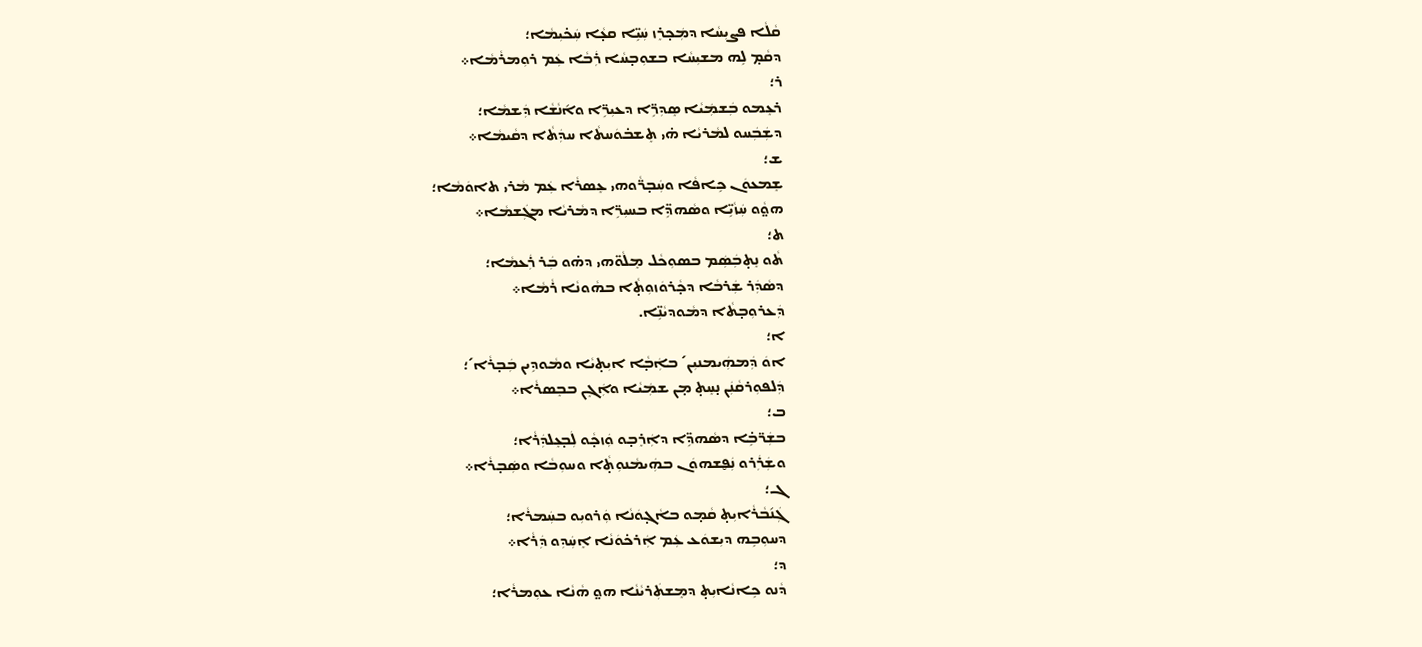ܩܵܠܵܐ ܦܨܝܼܚܵܐ ܕܡܲܟ̣ܪܸܙ ܚܲܝܹ̈ܐ ܩܥ̣ܵܐ ܚܲܟ̇ܝܼܡܵܐ؛
ܕܩܵܡ̣ ܠܹܗ ܡܫܝܼܚܵܐ ܒܫܘܼܒ̣ܚܵܐ ܪܲܒܵܐ ܥܲܡ ܪܘܼܡܪܵܡܵܐ܀
ܪ؛
ܪܥܸܡܘ ܒܲܫܡܲܝܵܐ ܣܸܕܼܪܹ̈ܐ ܕܥܝܼܪܹ̈ܐ ܘܐ݇ܢܵܫܵܐ ܕܲܫܡܵܐ؛
ܕܫܲܒܲܚܘ ܠܡܵܪܝܵܐ ܗ̇ܝ ܬܸܫܒ̇ܘܿܚܬܵܐ ܚܕܲܬܵܐ ܕܩܵܝܡܵܐ܀
ܫ؛
ܫܸܡܥܘܿܢ ܟܹܐܦܵܐ ܘܚܲܒ̣ܪ̈ܵܘܗܝ ܥܸܣܪܵܐ ܥܲܡ ܡܵܪܝ ܬܐܘܿܡܵܐ؛
ܗܘ̤ܵܘ ܚܲܙܵܝܹ̈ܐ ܘܣܵܗܕܹ̈ܐ ܒܚܝܼܪܹ̈ܐ ܕܡܵܪܝܵܐ ܡܓܲܫܡܵܐ܀
ܬ؛
ܬܵܘ ܢܸܬ̣ܒܲܣܲܡ ܒܣܘܼܟܵܠ ܡܸܠܵܘ̈ܗܝ ܕܗ̇ܘ ܒܲܪ ܪܲܥܡܵܐ؛
ܕܣܵܕܲܪ ܫܲܪܒܵܐ ܕܟ̣ܵܪܘܿܙܘܼܬ̣ܵܐ ܒܗܵܘܢܵܐ ܪܵܡܵܐ܀
ܕܲܥܪܘܼܒ̣ܬܵܐ ܕܡܵܘܕܝܵܢܹ̈ܐ.
ܐ؛
ܐܘܿ ܕܲܡܗܲܝܡܢܝܼܢ´ ܒܐܲܒ̣ܵܐ ܐܝܼܬ̣ܝܵܐ ܘܡܵܘܕܹܝܢ ܒܲܒ̣ܪܵܐ´؛
ܕܲܠܦܘܼܪܩܵܢܲܢ ܢ̣ܚܸܬ̣ ܡ̣ܢ ܫܡܲܝܵܐ ܘܐܲܓܸܢ ܒܒܸܣܪܵܐ܀
ܒ؛
ܒܫܲܪ̈ܒܹ̇ܐ ܕܣܵܗܕܹ̈ܐ ܕܐܲܪܸܒ̣ܘ ܘܲܙܟ̣ܵܘ ܠܲܒ̣ܥܸܠܕܲܪܵܐ؛
ܘܫܲܪܲܪܘ ܢܲܦ̮ܫܗܘܿܢ ܒܗܲܝܡܵܢܘܼܬ̣ܵܐ ܘܚܘܼܒܵܐ ܘܣܲܒ̣ܪܵܐ܀
ܓ؛
ܓܲܢ݇ܒܵܪܵܐܝܼܬ̣ ܩܵܡ̣ܘ ܒܐܵܓ̣ܘܿܢܵܐ ܘܲܪܘܝܼܘ ܒܚܲܡܪܵܐ؛
ܕܚܘܼܒܹܗ ܕܝܼܫܘܿܥ ܥܲܡ ܐܲܪܟ̇ܘܿܢܵܐ ܐܸܚܲܕܼܘ ܕܲܪܵܐ܀
ܕ؛
ܕܵܢܘ ܟܹܐܢܵܐܝܼܬ̣ ܕܡܸܫܬܲܪܝܵܢܵܐ ܗܘ̤ ܗܵܢܵܐ ܥܘܼܡܪܵܐ؛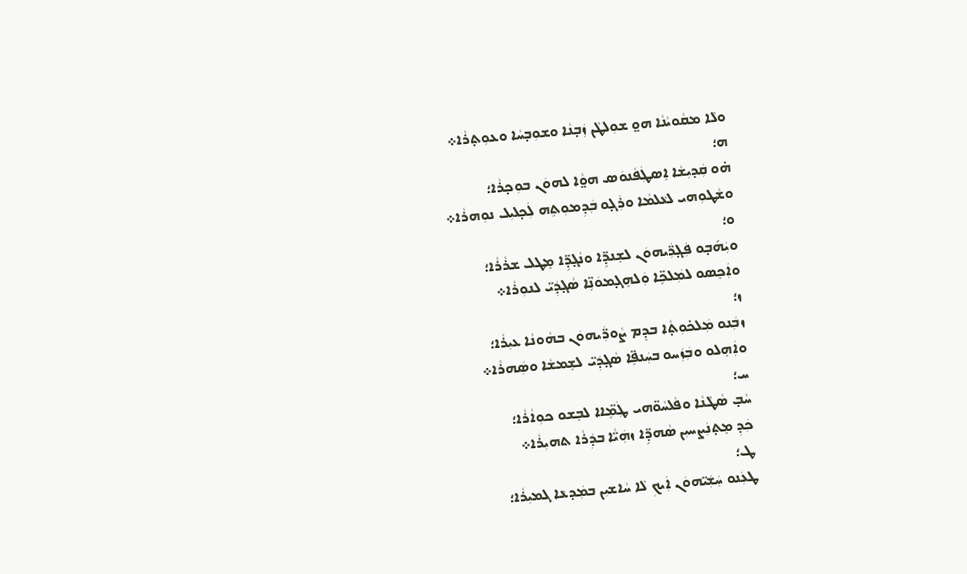ܘܠܵܐ ܡܩܵܘܝܵܢܵܐ ܗܘ̤ ܫܘܼܠܛܵܢ ܙܲܒ̣ܢܵܐ ܘܫܘܼܒ̣ܚܵܐ ܘܥܘܼܬ̣ܪܵܐ܀
ܗ؛
ܗ̇ܘ ܩܲܕܝܼܫܵܐ ܐܸܣܛܲܦܵܢܘܿܣ ܗܘ̤ܵܐ ܠܗܘܿܢ ܒܘܼܟ̣ܪܵܐ؛
ܘܫܵܛܘܼܗܝ ܠܥܵܠܡܵܐ ܘܪܲܓ̣ܘ ܒܲܕܼܡܘܼܬܹܗ ܠܲܟ̣ܠܝܼܠ ܢܘܼܗܪܵܐ܀
ܘ؛
ܘܝܲܗ݇ܒ̣ܘ ܦܲܓ̣ܪ̈ܲܝܗܘܿܢ ܠܫܸܢܕܹ̈ܐ ܘܢܵܓ̣ܕܹ̈ܐ ܡܸܛܠ ܫܪܵܪܵܐ؛
ܘܐܲܟܸܣܘ ܠܡܲܠܟܹ̈ܐ ܘܲܠܗܸܓ̣ܡܘܿܢܹ̈ܐ ܣܵܓ̣ܕܲܝ̈ ܠܢܘܼܪܵܐ܀
ܙ؛
ܙܒܲܢܘ ܡܲܠܟ̇ܘܼܬ̣ܵܐ ܒܕܸܡ ܨܵܘܪ̈ܲܝܗܘܿܢ ܒܗܵܘܢܵܐ ܥܝܼܪܵܐ؛
ܘܐܲܗܸܠܘ ܘܒܲܙܲܚܘ ܒܚܲܢܦܹ̈ܐ ܣܵܓ̣ܕܲܝ̈ ܠܫܸܡܫܵܐ ܘܣܲܗܪܵܐ܀
ܚ؛
ܚܵܒ̣ ܣܵܛܵܢܵܐ ܘܦܵܠܚܵܘ̈ܗܝ ܛܲܡܹ̈ܐܐ ܠܒܸܫܘ ܟܘܼܐܵܪܵܐ؛
ܟܲܕܼ ܡܸܬ̣ܢܲܨܚܝܼܢ ܣܵܗܕܹ̈ܐ ܙܗܲܝ̈ܵܐ ܒܕܲܪܵܐ ܬܗܝܼܪܵܐ܀
ܛ؛
ܛܥܲܢܘ ܚܲܫܲܝ̈ܗܘܿܢ ܐܲܝܟܼ ܠܵܐ ܚܵܐܫܝܼܢ ܒܡܲܕܥܵܐ ܓܡܝܼܪܵܐ؛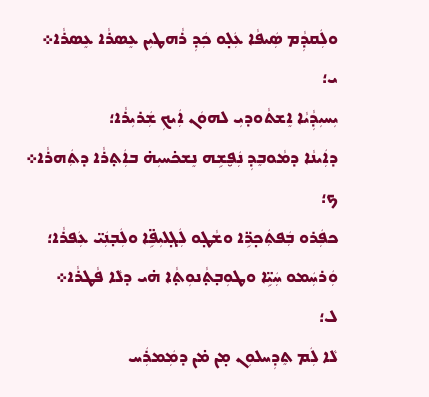ܘܠܲܩܕܼܵܡ ܣܲܝܦܵܐ ܥܲܠ̣ܘ ܟܲܕܼ ܪܵܗܛܝܼܢ ܥܸܣܪܵܐ ܥܸܣܪܵܐ܀
ܝ؛
ܝܼܚܝܼܕܼܵܝܵܐ ܐܸܫܬܵܘܕܝܼ ܠܗܘܿܢ ܐܲܝܟܼ ܫܲܪܝܼܪܵܐ؛
ܕܐܲܝܢܵܐ ܕܡܵܘܒܸܕܼ ܢܲܦ̮ܫܹܗ ܢܸܫܟ̇ܚܝܼܗ̇ ܒܐܲܬ̣ܪܵܐ ܕܬܲܗܪܵܐ܀
ܟ؛
ܟܦܲܪܘ ܒܲܦܬܲܟ̣ܪܹ̈ܐ ܘܫܵܛ̣ܘ ܠܲܓ̣ܠܝܼܦܹ̈ܐ ܘܠܲܒ̣ܢܲܝ̈ ܥܲܦܪܵܐ؛
ܘܲܪܚܲܡܘ ܚܲܝܹ̈ܐ ܘܛܘܼܒ̣ܬ̣ܵܢܘܼܬ̣ܵܐ ܗ̇ܝ ܕܠܵܐ ܦܵܛܪܵܐ܀
ܠ؛
ܠܵܐ ܠܲܡ ܬܸܕܼܚܠܘܼܢ ܡ̣ܢ ܡ̇ܢ ܕܡܲܡܪܲܚ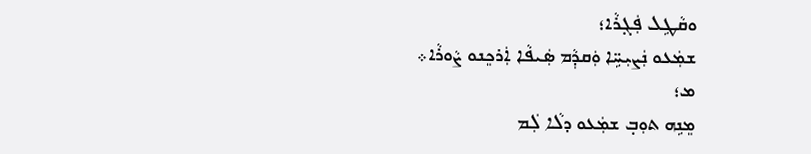ܘܩܵܛܹܠ ܦܲܓ̣ܪܵܐ؛
ܫܡܲܥܘ ܢܲܨܝܼܚܹ̈ܐ ܘܲܩܕܼܵܡ ܣܲܝܦܵܐ ܐܲܪܟܸܢܘ ܨܵܘܪܵܐ܀
ܡ؛
ܡܸܢܹܗ ܬܘܼܒ̣ ܫܡܲܥܘ ܕܠܵܐ ܠܲܡ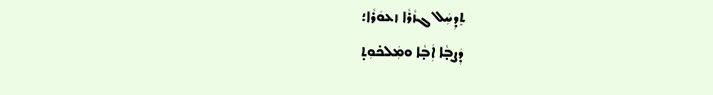ܬܸܕܼܚܲܠ ܓܙܵܪܵܐ ܙܥܘܿܪܵܐ؛
ܕܲܨܒ̣ܵܐ ܐܲܒ̣ܵܐ ܘܡܲܠܟ̇ܘܼܬ̣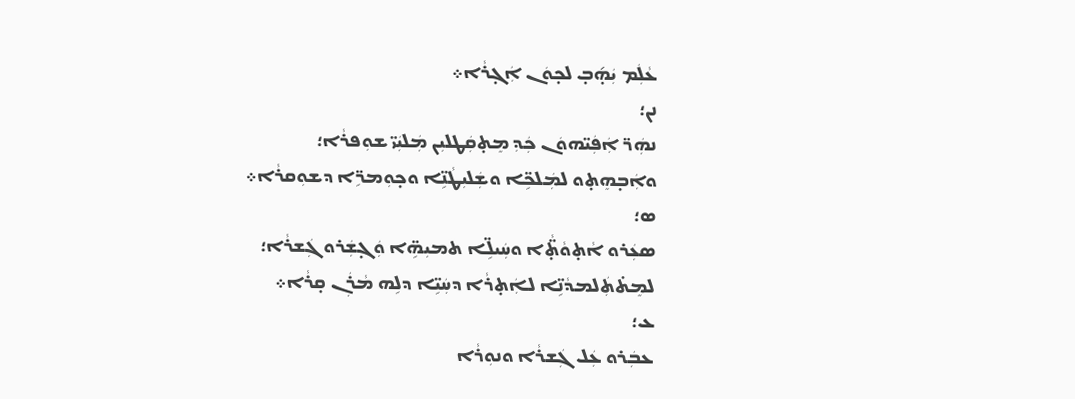ܥܵܠܲܡ ܝܲܗ̣݇ܒ̣ ܠܟ̣ܘܿܢ ܐܲܓ̣ܪܵܐ܀
ܢܢ؛
ܢܗܲܪ̈ ܐܲܦܲܝ̈ܗܘܿܢ ܟܲܕܼ ܡܸܬ̣ܩܲܛܠܝܼܢ ܡܲܠܝܲܝ̈ ܫܘܼܦܪܵܐ؛
ܘܐܲܒ̣ܗܸܬ̣ܘ ܠܡܲܠܟܹ̈ܐ ܘܫܲܠܝܼܛܵܢܹ̈ܐ ܘܟ̣ܘܼܡܪܹ̈ܐ ܕܫܘܼܩܪܵܐ܀
ܣ؛
ܣܥܲܪܘ ܐܵܬ̣ܘܵܬ̣̈ܵܐ ܘܚܲܝܠܹ̈ܐ ܬܡܝܼܗܹ̈ܐ ܘܲܓ̣ܫܲܪܘ ܓܲܫܪܵܐ؛
ܠܡܸܬ̇ܬܲܠܡܕܵܢܹ̈ܐ ܠܐܲܬ̣ܪܵܐ ܕܚܲܝܹ̈ܐ ܕܠܹܗ ܡܵܪܲܢ ܩ̣ܪܵܐ܀
ܥ؛
ܥܒܲܪܘ ܥܲܠ ܓܲܫܪܵܐ ܘܢܘܼܪܵܐ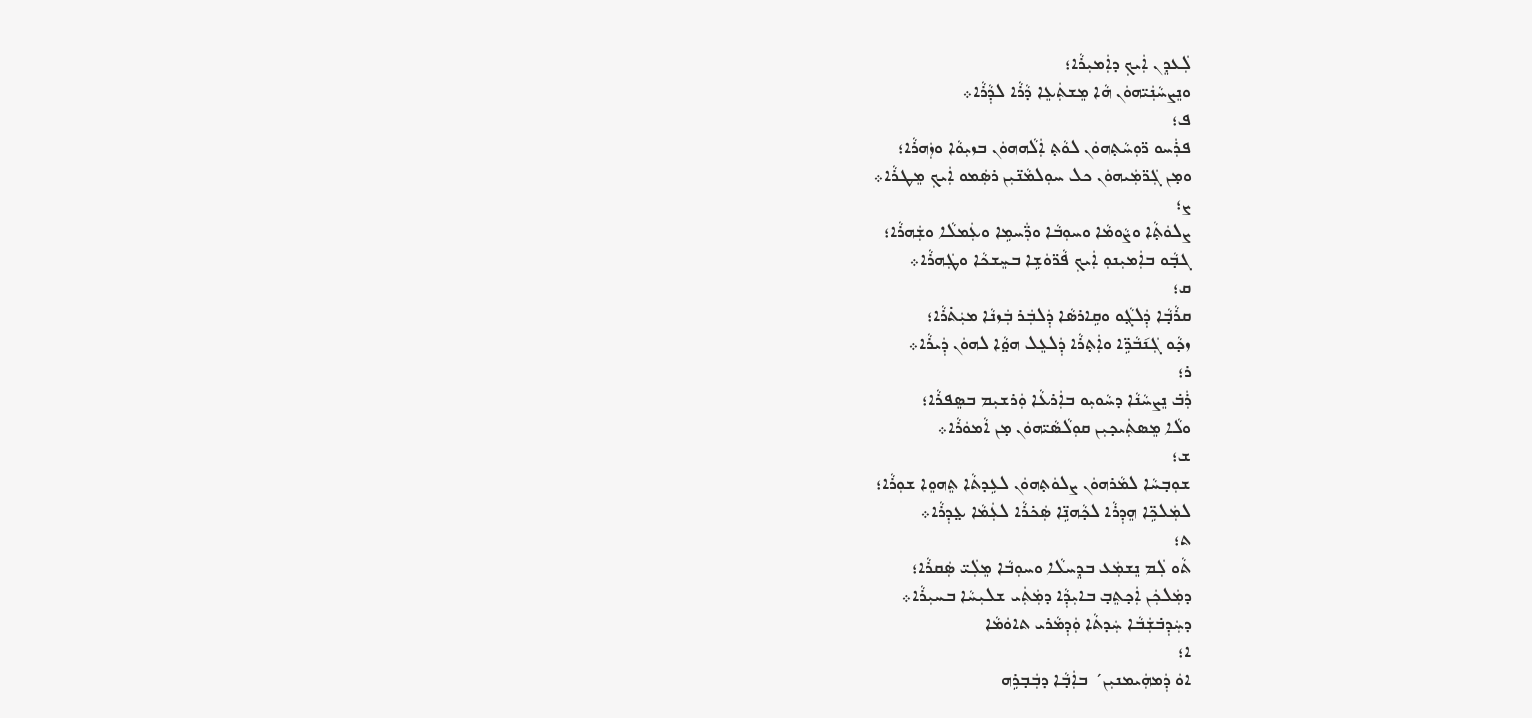ܠܲܥܕܸܢ ܐܲܝܟܼ ܕܐܲܡܝܼܪܵܐ؛
ܘܢܸܨܚܵܢܲܝ̈ܗܘܿܢ ܗܵܐ ܡܸܫܬܲܥܸܐ ܕܵܪܵܐ ܠܕܼܵܪܵܐ܀
ܦ؛
ܦܪܲܚܘ ܪ̈ܘܼܚܵܬ̣ܗܘܿܢ ܠܘܵܬ̣ ܐܲܠܵܗܗܘܿܢ ܒܙܝܼܘܵܐ ܘܙܲܗܪܵܐ؛
ܘܡ̣ܢ ܓܲܪ̈ܡܲܝܗܘܿܢ ܟܠ ܚܘܼܠܡܵܢ̈ܝܼܢ ܪܣܲܡܘ ܐܲܝܟܼ ܡܸܛܪܵܐ܀
ܨ؛
ܨܠܘܿܬ̣ܵܐ ܘܨܵܘܡܵܐ ܘܚܘܼܒܵܐ ܘܪ̈ܲܚܡܹܐ ܘܥܲܡܠܵܐ ܘܫܲܗܪܵܐ؛
ܓܒ̣ܵܘ ܒܐܲܡܝܼܢܘܼ ܐܲܝܟܼ ܦܵܪ̈ܘܿܫܹܐ ܒܚܸܫܟܵܐ ܘܛܲܗܪܵܐ܀
ܩ؛
ܩܪܵܒ̣ܵܐ ܕܲܠܓ̣ܵܘ ܘܩܹܐܪܣܵܐ ܕܲܠܒܲܪ ܒܲܙܢܵܐ ܡܝܲܬ̇ܪܵܐ؛
ܙܟ̣ܵܘ ܓܲܢ݇ܒܵܪܹ̈ܐ ܘܐܲܬ̣ܪܵܐ ܕܲܠܥܸܠ ܗܘ̤ܵܐ ܠܗܘܿܢ ܕܲܝܪܵܐ܀
ܪ؛
ܪܲܒ̇ ܢܸܨܚܵܢܵܐ ܕܚܵܘܝܼܘ ܒܐܲܪܥܵܐ ܘܲܪܫܝܼܡ ܒܣܸܦܪܵܐ؛
ܘܠܵܐ ܡܸܣܬܲܝܟ̣ܝܼܢ ܩܘܼܠܵܣܵܝ̈ܗܘܿܢ ܡ̣ܢ ܐܵܡܘܿܪܵܐ܀
ܫ؛
ܫܘܼܒ̣ܚܵܐ ܠܡܵܪܗܘܿܢ ܨܠܘܿܬ̣ܗܘܿܢ ܠܥܹܕܬܵܐ ܬܸܗܘܸܐ ܫܘܼܪܵܐ؛
ܠܡܲܠܟܹ̈ܐ ܗܸܕܼܪܵܐ ܠܟ̣ܵܗܢܹ̈ܐ ܣܲܟ̇ܪܵܐ ܠܥܲܡܵܐ ܥ̤ܕܼܪܵܐ܀
ܬ؛
ܬܵܘ ܠܲܡ ܢܸܫܡܲܥ ܒܕܸܚܠܵܐ ܘܚܘܼܒܵܐ ܡܸܠܲܝ̈ ܣܲܩܪܵܐ؛
ܕܡܲܠܟܲܢ ܐܲܟ̣ܬܸܒ̣ ܒܐܝܼܕܼܵܐ ܕܡܲܬܲܝ ܫܠܝܼܚܵܐ ܒܚܝܼܪܵܐ܀
ܕܚܲܕܼܒ̇ܫܲܒܵܐ ܚܲܕܬܵܐ ܘܲܕܼܡܵܪܝ ܬܐܘܿܡܵܐ
ܐ؛
ܐܘܿ ܕܲܡܗܲܝܡܢܝܼܢ´ ܒܐܲܒ̣ܵܐ ܕܒܲܒ̣ܪܹܗ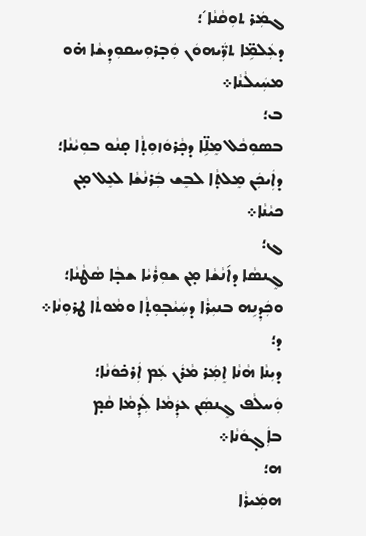ܓܡܲܪ ܬܘܼܩܵܢܵܐ´؛
ܕܥܲܠܡܹ̈ܐ ܬܪ̈ܲܝܗܘܿܢ ܘܲܒ̣ܪܘܼܚܩܘܼܕܼܫܵܐ ܗ̇ܘ ܡܚܲܝܠܵܢܵܐ܀
ܒ؛
ܒܣܘܼܟܵܠ ܡܸܠܹ̈ܐ ܕܟ̣ܵܪܘܿܙܘܼܬ̣ܵܐ ܩ̣ܢܵܘ ܒܘܼܝܵܢܵܐ؛
ܕܐܲܝܟܲܢ ܡܸܠܬ̣ܵܐ ܠܒܸܫ ܒܲܪܢܵܫܵܐ ܠܥܸܠ ܡ̣ܢ ܟܝܵܢܵܐ܀
ܓ؛
ܓܸܢܣܵܐ ܕܐ݇ܢܵܫܵܐ ܡ̣ܢ ܫܘܼܪܵܝܵܐ ܫܒ̣ܵܐ ܣܵܛܵܢܵܐ؛
ܘܟܲܕܼܢܹܗ ܒܢܝܼܪܵܐ ܕܚܲܝܵܒ̣ܘܼܬ̣ܵܐ ܘܡܵܘܬܵܐ ܛܪܘܼܢܵܐ܀
ܕ؛
ܕܝܼܢܵܐ ܗܵܢܵܐ ܐܸܡܲܪ ܡܵܪܲܢ ܥܲܡ ܐܲܪܟ̇ܘܿܢܵܐ؛
ܘܲܚܠܵܦ ܓܸܢܣܲܢ ܥܕܲܡܵܐ ܠܲܕܼܡܵܐ ܩܵܡ̣ ܒܐܲܓ̣ܘܿܢܵܐ܀
ܗ؛
ܗܡܲܝܪܵܐ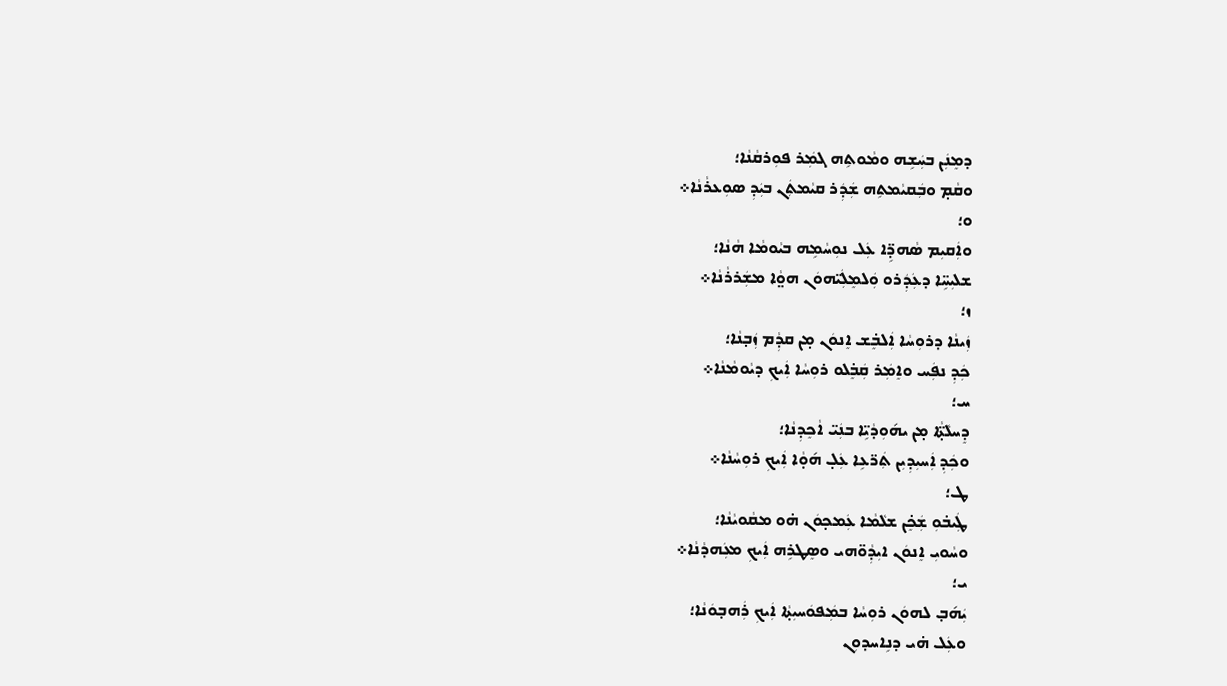ܕܡܸܢܲܢ ܒܚܲܫܹܗ ܘܡܵܘܬܹܗ ܓܡܲܪ ܦܘܼܪܩܵܢܵܐ؛
ܘܩܵܡ̣ ܘܒܲܩܝܵܡܬܹܗ ܫܲܕܲܪ ܩܝܵܡܬܲܢ ܒܝܲܕܼ ܣܘܼܥܪܵܢܵܐ܀
ܘ؛
ܘܐܲܩܝܼܡ ܣܵܗܕܹ̈ܐ ܥܲܠ ܢܘܼܚܵܡܹܗ ܒܝܵܘܡܵܐ ܗܵܢܵܐ؛
ܫܠܝܼܚܹ̈ܐ ܕܥܲܕܲܪܘ ܘܲܠܡܸܠܲܝ̈ܗܘܿܢ ܗܘ̤ܵܐ ܡܫܲܪܪܵܢܵܐ܀
ܙ؛
ܙܲܝܢܵܐ ܕܪܘܼܚܵܐ ܐܲܠܒܸ̇ܫ ܐܸܢܘܿܢ ܡ̣ܢ ܩܕܼܵܡ ܙܲܒ̣ܢܵܐ؛
ܟܲܕܼ ܢܦܲܚ ܘܐܸܡܲܪ ܩܲܒܸ̇ܠܘ ܪܘܼܚܵܐ ܐܲܝܟܼ ܕܝܵܘܡܵܢܵܐ܀
ܚ؛
ܕܸܚܠܵܬ̣̈ܵܐ ܡ̣ܢ ܝܗ݇ܘܼܕܵܝܹ̈ܐ ܒܢܲܝ̈ ܐܵܟܸܕܼܢܵܐ؛
ܘܟܲܕܼ ܐܲܚܝܼܕܼܝܼܢ ܬܲܪ̈ܥܹܐ ܥܲܠ̣ ܗ݇ܘ̣ܵܐ ܐܲܝܟܼ ܪܘܼܚܵܢܵܐ܀
ܛ؛
ܛܲܝܒ̇ܘܼ ܫܲܟܸ̇ܢ ܫܠܵܡܵܐ ܥܲܡܟ̣ܘܿܢ ܗ̇ܘ ܡܩܵܘܝܵܢܵܐ؛
ܘܚܵܘܝܼ ܐܸܢܘܿܢ ܐܝܼܕܼܵܘ̈ܗܝ ܘܣܸܛܪܹܗ ܐܲܝܟܼ ܡܥܲܗܕܵܢܵܐ܀
ܝ؛
ܝܲܗ݇ܒ̣ ܠܗܘܿܢ ܪܘܼܚܵܐ ܒܡܲܦܘܿܚܝܼܬ̣ܵܐ ܐܲܝܟܼ ܪܲܗܒ̣ܘܿܢܵܐ؛
ܘܥܲܠ ܗ̇ܝ ܕܢܹܐܚܕܘܼܢ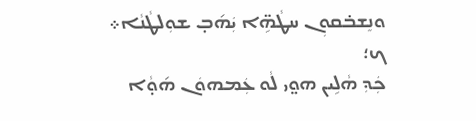ܘܢܸܫܒ̇ܩܘܼܢ ܚܛܵܗܹ̈ܐ ܝܲܗ݇ܒ̣ ܫܘܼܠܛܵܢܵܐ܀
ܟ؛
ܟܲܕܼ ܗܵܠܹܝܢ ܗܘ̤ܝ ܠܵܘ ܥܲܡܗܘܿܢ ܗ݇ܘ̣ܵܐ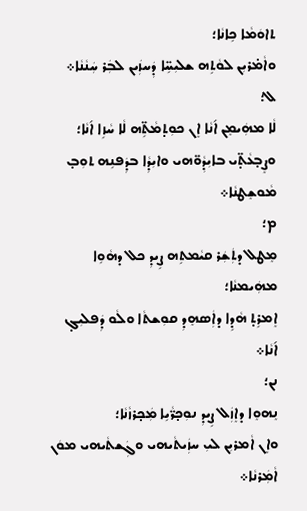ܬܐܘܿܡܵܐ ܟܹܐܢܵܐ؛
ܘܐܵܡ̇ܪܝܼܢ ܠܘܵܬܹܗ ܫܠܝܼܚܹ̈ܐ ܕܲܚܙܲܝܢ ܠܒܲܪ ܚܲܢܵܢܵܐ܀
ܠ؛
ܠܵܐ ܡܗܲܝܡܸܢ ܐ݇ܢܵܐ ܐܸܢ ܟܘܼܬ̣ܡܵܬܹ̈ܗ ܠܵܐ ܚܵܙܹܐ ܐ݇ܢܵܐ؛
ܘܨܸܒ̣ܥܵܬ̣̈ܝ ܒܐܝܼܕܼܵܘ̈ܗܝ ܘܐܝܼܕܼܵܐ ܒܕܲܦܢܹܗ ܬܘܼܒ̣ ܡܵܘܫܸܛܢܵܐ܀
ܡ؛
ܡܸܛܠ ܕܬܲܫܲܪ ܩܝܵܡܬܹܗ ܨܹܝܕܼ ܟܠ ܕܗܵܘܹܐ ܡܗܲܝܡܢܵܐ؛
ܐܸܡܪܹܬ̣ ܗܵܕܹܐ ܕܐܲܣܗܸܕܼ ܩܘܼܫܬܵܐ ܘܠܵܘ ܕܲܦܠܝܼܓ̣ ܐ݇ܢܵܐ܀
ܢܢ؛
ܢܸܗܘܸܐ ܕܐܸܙܲܠ ܨܹܝܕܼ ܢܘܼܟ̣ܪ̈ܵܝܹܐ ܡܲܟ̣ܪܙܵܢܵܐ؛
ܘܐܸܢ ܐܵܡܪܝܼܢ ܠܝܼ ܚܙܲܝܬܵܝܗܝ ܘܓܲܫܬܵܝܗܝ ܡܘܿܢ ܐܵܡܲܪܢܵܐ܀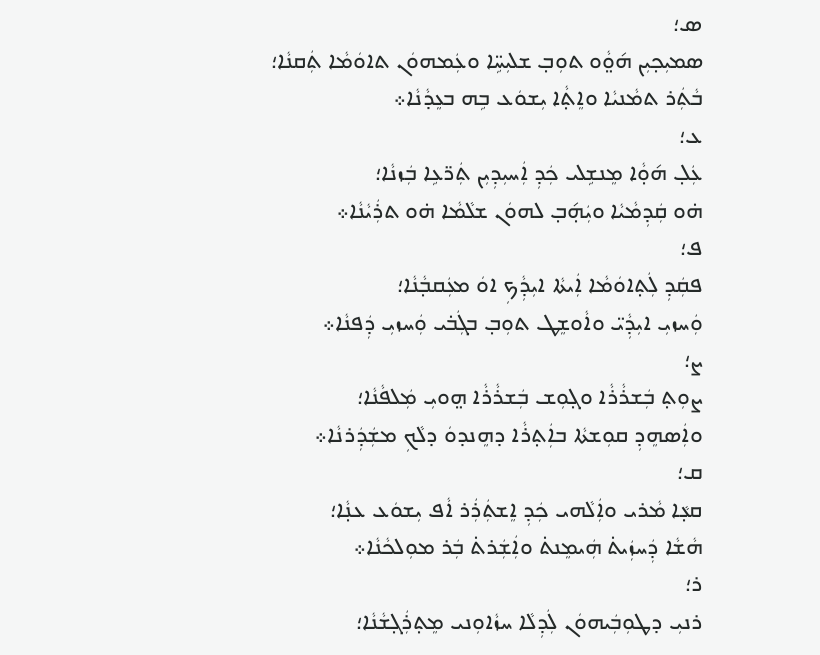ܣ؛
ܣܡܝܼܟ̣ܝܼܢ ܗ݇ܘ̤ܵܘ ܬܘܼܒ̣ ܫܠܝܼܚܹ̈ܐ ܘܥܲܡܗܘܿܢ ܬܐܘܿܡܵܐ ܬܲܩܢܵܐ؛
ܒܵܬܲܪ ܬܡܵܢܝܵܐ ܘܐܸܬ̣ܵܐ ܝܼܫܘܿܥ ܒܹܗ ܒܥܸܕܵܢܵܐ܀
ܥ؛
ܥܲܠ̣ ܗ݇ܘ̣ܵܐ ܡܸܢܫܹܠܝ ܟܲܕܼ ܐܲܚܝܼܕܼܝܼܢ ܬܲܪ̈ܥܹܐ ܒܲܙܢܵܐ؛
ܗ̇ܘ ܩܲܕܼܡܵܝܵܐ ܘܝܲܗ̣݇ܒ̣ ܠܗܘܿܢ ܫܠܵܡܵܐ ܗ̇ܘ ܬܪܲܝܵܢܵܐ܀
ܦ؛
ܦܩܲܕܼ ܠܲܬ̣ܐܘܿܡܵܐ ܐܲܝܬܵܐ ܐܝܼܕܼܵܟܼ ܐܘܿ ܡܥܲܩܒ̣ܵܢܵܐ؛
ܘܲܚܙܝܼ ܐܝܼܕܼܵܝ̈ ܘܐܵܘܫܸܛ ܬܘܼܒ̣ ܒܓܲܒ̇ܝ ܘܲܚܙܝܼ ܕܲܦܢܵܐ܀
ܨ؛
ܨܘܼܬ̣ ܒܲܫܪܵܪܵܐ ܘܓ̣ܘܼܫ ܒܲܫܪܵܪܵܐ ܗ̤ܘܝܼ ܡܲܠܦܵܢܵܐ؛
ܘܐܲܣܗܸܕܼ ܩܘܼܫܬܵܐ ܒܐܲܬ̣ܪܵܐ ܕܗܸܢܕܘܿ ܕܠܵܟܼ ܡܫܲܕܲܪܢܵܐ܀
ܩ؛
ܩܥ̣ܵܐ ܡܵܪܝ ܘܐܲܠܵܗܝ ܟܲܕܼ ܐܸܫܬܲܪܲܪ ܐܵܦ ܝܼܫܘܿܥ ܥܢ̣ܵܐ؛
ܗܵܫܵܐ ܕܲܚܙܲܝܬ̇ ܗܲܝܡܸܢܬ̇ ܘܐܲܫܲܪܬ̇ ܒܲܪ ܡܘܼܠܟܵܢܵܐ܀
ܪ؛
ܪܢܝܼ ܕܛܘܼܒܲܝܗܘܿܢ ܠܲܕܼܠܵܐ ܚܙܵܐܘܼܢܝ ܡܸܬ̣ܪܲܓ̣ܫܵܢܵܐ؛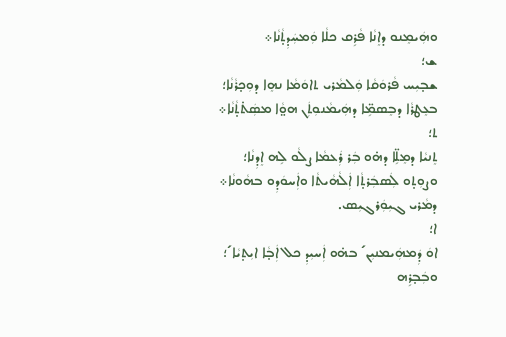ܘܗܲܝܡܸܢܘ ܕܐܸܢܵܐ ܦܵܪܹܩ ܟܠܵܐ ܘܲܡܚܲܕܼܬ̣ܵܢܵܐ܀
ܫ؛
ܫܒ̣ܝܼܚ ܦܵܪܘܿܩܵܐ ܘܲܠܡܵܪܝ ܬܐܘܿܡܵܐ ܢܗܸܐ ܕܘܼܟ̣ܪܵܢܵܐ؛
ܒܥܸܛܪܵܐ ܕܒܸܣܡܹ̈ܐ ܕܗܲܝܡܵܢܘܼܬܲܢ ܗܘ̤ܵܐ ܡܣܲܬ̇ܬ̣ܵܢܵܐ܀
ܬ؛
ܬܸܢܝܵܐ ܕܡܸܠܹ̈ܐ ܕܗ̇ܘ ܒܲܪ ܪܲܥܡܵܐ ܨܠܵܘ ܠܹܗ ܐܸܕܼܢܵܐ؛
ܘܨܘܼܬ̣ܘ ܠܲܣܒܲܪܬ̣ܵܐ ܐܲܠܵܗܵܝܬܵܐ ܘܐܲܚܘܿܕܼܘ ܒܗܵܘܢܵܐ܀
ܕܡܵܪܝ ܓܝܼܘܲܪܓܝܼܣ.
ܐ؛
ܐܘܿ ܕܲܡܗܲܝܡܢܝܼܢ´ ܒܗ̇ܘ ܐܲܚܝܼܕܼ ܟܠ ܐܲܒ̣ܵܐ ܐܝܼܬ̣ܝܵܐ´؛
ܘܒܲܒ̣ܪܹܗ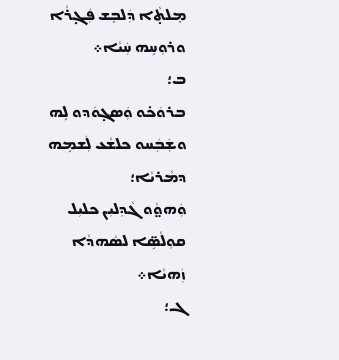ܡܸܠܬ̣ܵܐ ܕܲܠܒܸܫ ܦܲܓ̣ܪܵܐ ܘܪܘܼܚܹܗ ܚܲܝܵܐ܀
ܒ؛
ܒܪܘܿܟ̇ܘ ܘܲܣܓ̣ܘܿܕܘ ܠܹܗ ܘܫܲܒܲܚܘ ܟܠܫܵܥ ܠܲܫܡܹܗ ܕܡܵܪܝܵܐ؛
ܘܲܗܘ̤ܵܘ ܓܵܕܼܠܝܼܢ ܟܠܝܼܠ ܩܘܼܠܵܣܹ̈ܐ ܠܣܵܗܕܵܐ ܙܲܗܝܵܐ܀
ܓ؛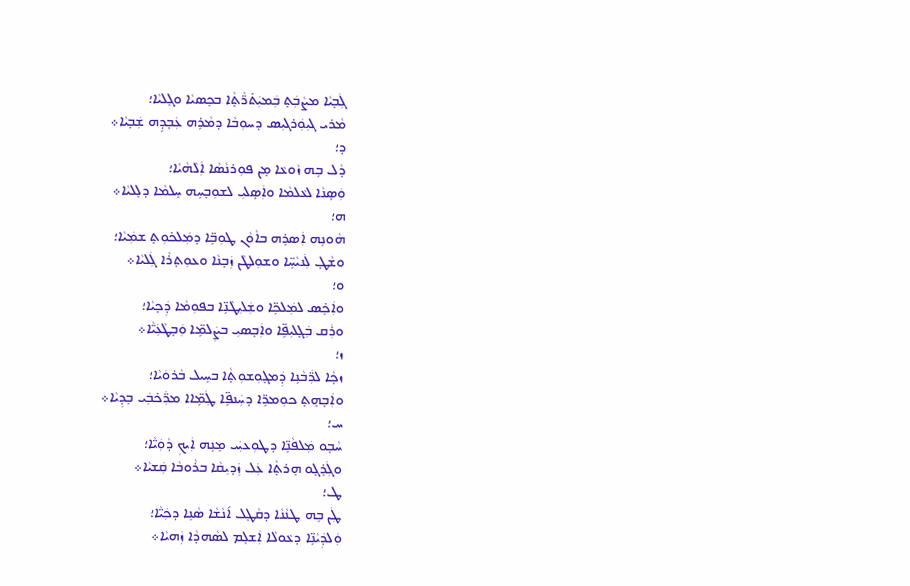ܓܲܒ̣ܝܵܐ ܡܨܵܒܲܬ̣ ܒܲܡܝܲܬ̇ܪ̈ܵܬ̣ܵܐ ܒܟܸܣܝܵܐ ܘܓܸܠܝܵܐ؛
ܡܵܪܝ ܓܝܼܘܲܪܓܝܼܣ ܕܚܘܼܒܵܐ ܕܡܵܪܹܗ ܥܲܒ̣ܕܹܗ ܫܲܒ̣ܝܵܐ܀
ܕ؛
ܕܵܠ ܒܹܗ ܙܵܘܥܵܐ ܡ̣ܢ ܦܘܼܪܢܵܣܵܐ ܐܲܠܵܗܵܝܵܐ؛
ܘܲܣ̣ܢܵܐ ܠܥܵܠܡܵܐ ܘܐܲܣ̣ܠܝܼ ܠܫܘܼܒ̣ܚܹܗ ܚܸܠܡܵܐ ܕܠܸܠܝܵܐ܀
ܗ؛
ܗܵܘܢܹܗ ܐܲܣܪܹܗ ܒܐܵܘܵܢ ܛܘܼܒܹ̈ܐ ܕܡܲܠܟ̇ܘܼܬ̣ ܫܡܲܝܵܐ؛
ܘܫܵܛ̣ ܠܲܢܝܵܚܹ̈ܐ ܘܫܘܼܠܛܵܢ ܙܲܒ̣ܢܵܐ ܘܥܘܼܬ̣ܪܵܐ ܓܲܠܝܵܐ܀
ܘ؛
ܘܐܲܟܸ̇ܣ ܠܡܲܠܟܹ̈ܐ ܘܫܲܠܝܼܛܵܢܹ̈ܐ ܒܦܘܼܡܵܐ ܕܲܟ̣ܝܵܐ؛
ܘܪܲܩ ܒܲܓ̣ܠܝܼܦܹ̈ܐ ܘܐܲܒ̣ܣܝܼ ܒܨܲܠܡܹ̈ܐ ܘܲܒ̣ܛܵܥܲܝ̈ܵܐ܀
ܙ؛
ܙܟ̣ܵܐ ܠܪ̈ܲܒܵܢܹܐ ܕܲܡܓ̣ܘܼܫܘܼܬ̣ܵܐ ܒܚܹܝܠ ܒܵܪܘܿܝܵܐ؛
ܘܐܲܒ̣ܗܸܬ̣ ܟܘܼܡܪܹ̈ܐ ܕܚܲܢܦܹ̈ܐ ܛܲܡܹ̈ܐܐ ܡܪ̈ܲܟ̇ܒܲܝ ܒܸܕܼܝܵܐ܀
ܚ؛
ܚܵܒ̣ܘ ܡܲܠܦܵܢܹ̈ܐ ܕܛܘܼܥܝܲܝ ܡܸܢܹܗ ܐܲܝܟܼ ܕܵܘܲܝ̈ܵܐ؛
ܘܓܲܪܸܓ̣ܘ ܗܸܪܬ̣ܵܐ ܥܲܠ ܙܲܕܝܼܩܵܐ ܒܪܵܘܒܵܐ ܩܲܫܝܵܐ܀
ܛ؛
ܛܲܢ ܒܹܗ ܛܢܵܢܵܐ ܕܩܵܛܸܠ ܐ݇ܢܵܫܵܐ ܣܵܢܹܐ ܕܟܲܝ̈ܵܐ؛
ܘܲܠܕܲܝܵܢܹ̈ܐ ܕܥܵܘܠܵܐ ܐܲܫܠܸܡ ܠܣܵܗܕܵܐ ܙܲܗܝܵܐ܀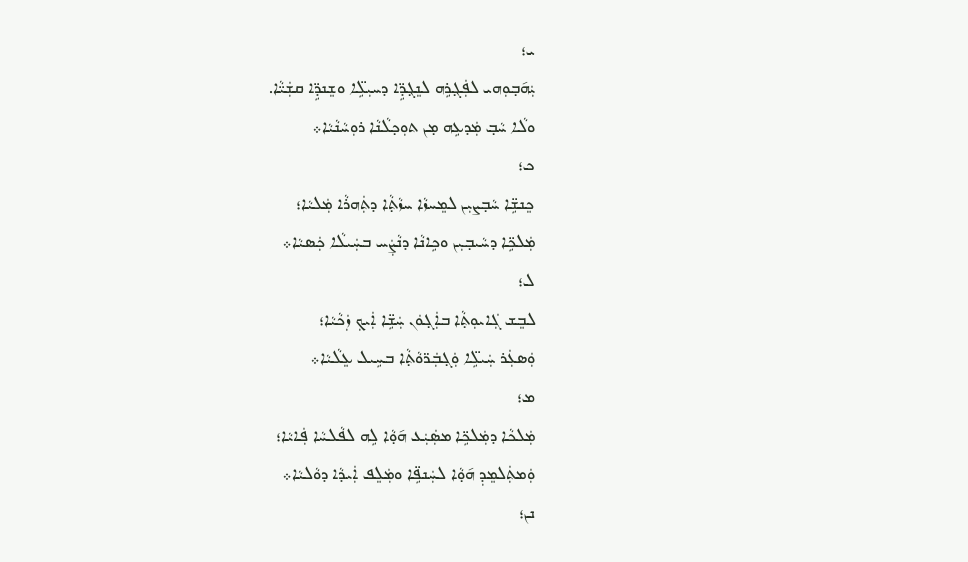ܝ؛
ܝܲܗ݇ܒ̣ܘܼܗܝ ܠܦܲܓ̣ܪܹܗ ܠܢܸܓ̣ܕܹ̈ܐ ܕܚܝܼܠܹ̈ܐ ܘܫܸܢܕܹ̈ܐ ܩܫܲܝ̈ܵܐ.
ܘܠܵܐ ܚܵܒ̣ ܡܲܕܥܹܗ ܡ̣ܢ ܬܘܼܟ̣ܠܵܢܵܐ ܪܘܼܚܵܢܵܝܵܐ܀
ܟ؛
ܟܸܢܫܹ̈ܐ ܚܵܒ̣ܨܝܼܢ ܠܡܸܚܙܵܐ ܚܙܵܬ̣ܵܐ ܕܬܲܗܪܵܐ ܡܲܠܝܵܐ؛
ܡܲܠܟܹ̈ܐ ܕܚܵܝܒ̣ܝܼܢ ܘܟܹܐܢܵܐ ܕܢܵܨܲܚ ܒܚܲܝܠܵܐ ܟܲܣܝܵܐ܀
ܠ؛
ܠܒܸܫ ܓܲܐܝܘܼܬ̣ܵܐ ܒܐܲܓ̣ܘܿܢ ܚܲܫܹ̈ܐ ܐܲܝܟܼ ܙܲܟܵܝܵܐ؛
ܘܲܣܥܲܪ ܚܲܝܠܹ̈ܐ ܘܲܓ̣ܒܲܪ̈ܘܵܬ̣ܵܐ ܒܚܹܝܠ ܥܸܠܵܝܵܐ܀
ܡ؛
ܡܲܠܟܵܐ ܕܡܲܠܟܹ̈ܐ ܡܣܲܝܲܥ ܗ݇ܘ̣ܵܐ ܠܹܗ ܠܦܵܠܚܵܐ ܦܲܐܝܵܐ؛
ܘܲܡܬܲܠܡܸܕܼ ܗ݇ܘ̣ܵܐ ܠܚܲܢܦܹ̈ܐ ܘܡܲܠܸܦ ܐܲܝܕܵܐ ܕܘܵܠܝܵܐ܀
ܢܢ؛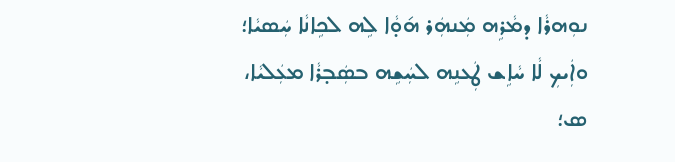ܢܘܼܗܪܵܐ ܕܡܵܪܹܗ ܡܲܢܗܲܪ ܗ݇ܘ̣ܵܐ ܠܹܗ ܠܟܹܐܢܵܐ ܚܲܣܝܵܐ؛
ܘܐܲܝܟܼ ܠܵܐ ܚܵܐܹܫ ܛܲܥܢܹܗ ܠܚܲܫܹܗ ܒܣܲܒ̣ܪܵܐ ܡܥܲܠܝܵܐ،
ܣ؛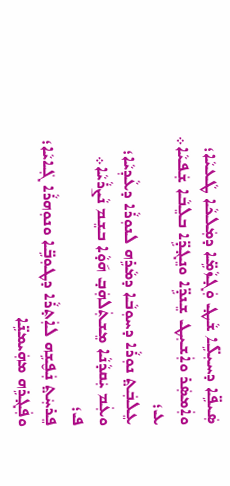ܣܲܝܦܹ̈ܐ ܕܚܝܼܠܹ̈ܐ ܫܵܛ̣ ܘܲܓ̣ܙܵܡܹ̈ܐ ܕܡܲܠܟܵܐ ܛܵܥܝܵܐ؛
ܘܐܲܡܣܲܪ ܘܐܲܫܝܼܛ ܫܸܢܕܹ̈ܐ ܘܢܸܓ̣ܕܹ̈ܐ ܒܠܸܒܵܐ ܫܲܦܝܵܐ܀
ܥ؛
ܥܸܠܒܲܬ̤ ܢܘܼܪܵܐ ܕܚܘܼܒܵܐ ܕܡܵܪܹܗ ܠܢܘܼܪܵܐ ܕܥܵܕܼܝܵܐ؛
ܘܥܲܡ ܝܲܩܕܵܢܵܐ ܡܸܫܬܲܠܗܲܒ̣ ܗ݇ܘ̣ܵܐ ܒܫܸܡ ܢܵܨܪܵܝܵܐ܀
ܦ؛
ܦܸܪܚܲܬ̤ ܢܲܦ̮ܫܹܗ ܠܐܲܬ̣ܪܵܐ ܕܛܘܼܒܹ̈ܐ ܘܢܘܼܗܪܵܐ ܓܲܐܝܵܐ؛
ܘܦܲܓ̣ܪܹܗ ܡܗܲܝܡܢܹ̈ܐ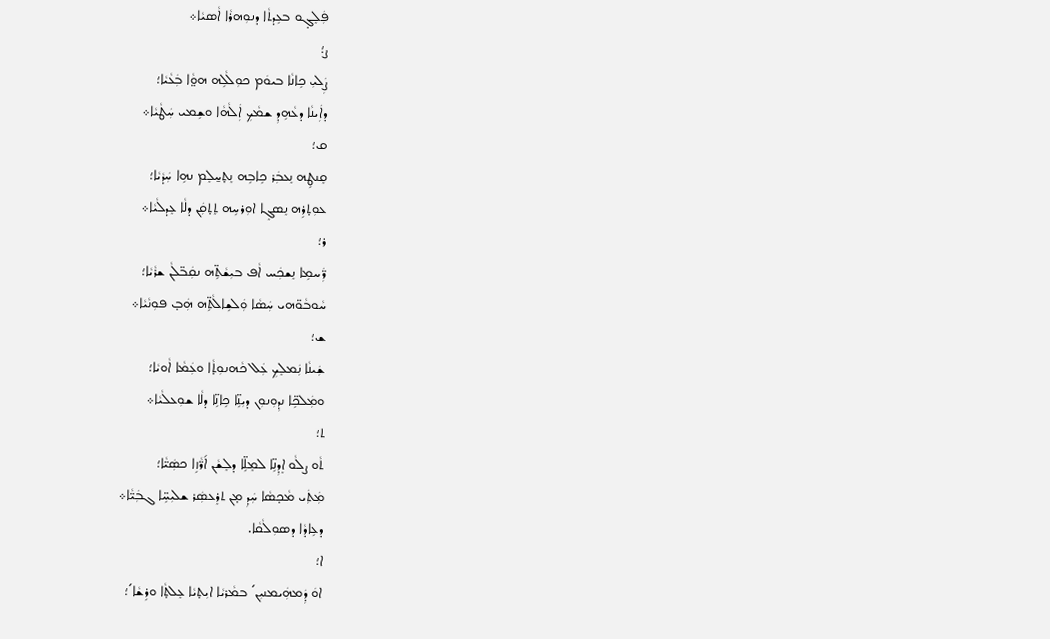ܦܲܠܸܓ̣ܘ ܒܥܹܕܬܵܐ ܕܢܘܼܗܪܵܐ ܐܵܣܝܵܐ܀
ܨ؛
ܨܲܠܝܼ ܟܹܐܢܵܐ ܒܝܘܿܡ ܟܘܼܠܵܠܹܗ ܗܘ̤ܵܐ ܒܲܥܵܝܵܐ؛
ܕܐܲܝܢܵܐ ܕܥܵܗܹܕܼ ܫܡܵܟܼ ܐܲܠܵܗܵܐ ܘܫܹܡܝ ܚܲܛܵܝܵܐ܀
ܩ؛
ܩܸܢܛܹܗ ܢܸܥܒܲܪ ܟܹܐܒܹܗ ܢܸܬ̣ܚ̱ܠܸܡ ܢܗܹܐ ܚܲܕܵܝܵܐ؛
ܥܘܼܬ̣ܪܹܗ ܢܸܣܓܸܐ ܐܘܼܪܚܹܗ ܬܸܬ̣ܩܲܢ ܕܠܵܐ ܥܸܕܠܵܝܵܐ܀
ܪ؛
ܪ̈ܲܚܡܹܐ ܢܸܫܟܲܚ ܐܵܦ ܒܝܼܫܵܬܹ̈ܗ ܢܩܲܒ̈ܠܵܢ ܫܪܵܝܵܐ؛
ܚܵܘܒܵܘ̈ܗܝ ܚܲܣܵܐ ܘܲܠܫܹܐܠܵܬܹ̈ܗ ܗܲܒ̣ ܦܘܼܢܵܝܵܐ܀
ܫ؛
ܫܲܝܢܵܐ ܢܲܡܠܸܟܼ ܥܲܠ ܟܵܗܢܘܼܬ̣ܵܐ ܘܥܲܡܵܐ ܐܵܘܝܵܐ؛
ܘܡܲܠܟܹ̈ܐ ܢܕܼܘܼܢܘܼܢ ܕܝܼܢܹ̈ܐ ܟܹܐܢܹ̈ܐ ܕܠܵܐ ܫܘܼܥܠܵܝܵܐ܀
ܬ؛
ܬܵܘ ܨܠܵܘ ܐܸܕܼܢܹ̈ܐ ܠܡܸܠܹ̈ܐ ܕܠܸܫܵܢ ܐ݇ܪ̈ܵܙܹܐ ܟܣܲܝ̈ܵܐ؛
ܡܲܬܲܝ ܡܵܟ̣ܣܵܐ ܚܲܕܼ ܡ̣ܢ ܬܪܸܥܣܲܪ ܫܠܝܼܚܹ̈ܐ ܓܒܲܝ̈ܵܐ܀
ܕܥܹܐܕܵܐ ܕܣܘܼܠܵܩܵܐ.
ܐ؛
ܐܘܿ ܕܲܡܗܲܝܡܢܝܼܢ´ ܒܡܵܪܝܵܐ ܐܝܼܬ̣ܝܵܐ ܥܸܠܬ̣ܵܐ ܘܪܹܫܵܐ´؛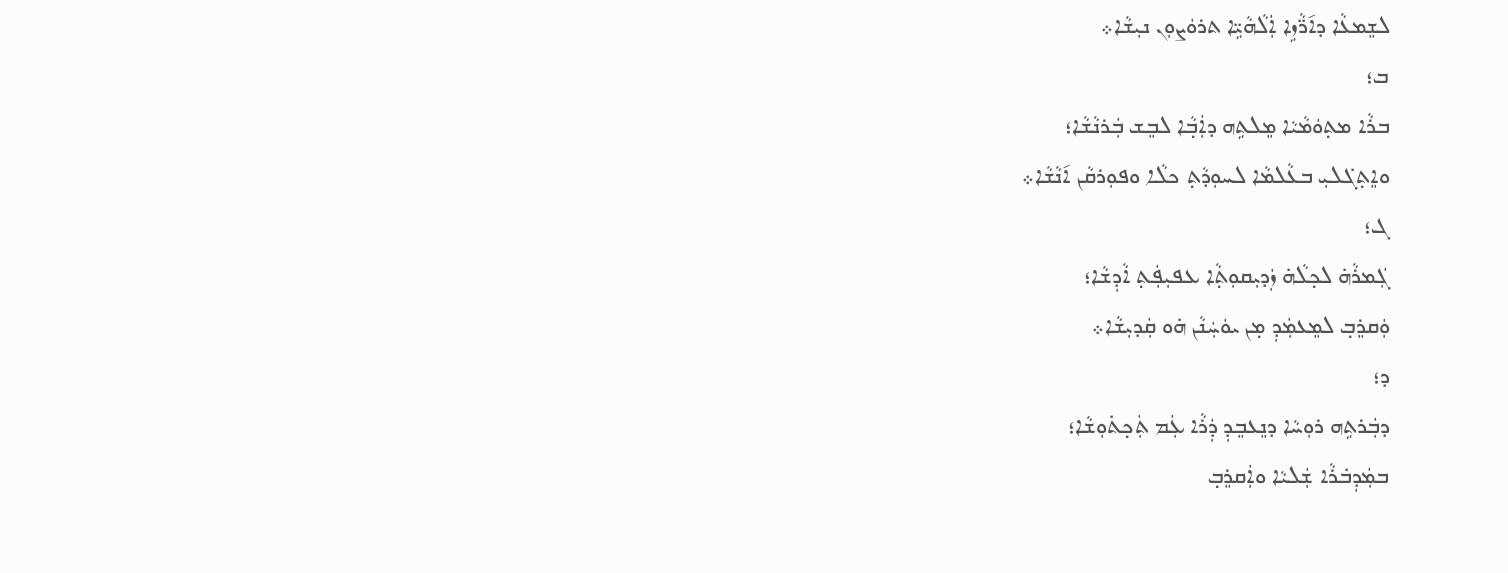ܠܫܸܡܥܵܐ ܕܐ݇ܪ̈ܵܙܹܐ ܐܲܠܵܗܵܝܹ̈ܐ ܬܪܘܿܨܘܼܢ ܢܝܼܫܵܐ܀
ܒ؛
ܒܪܵܐ ܡܬ̣ܘܿܡܵܝܵܐ ܡܸܠܬܹܗ ܕܐܲܒ̣ܵܐ ܠܒܸܫ ܒܲܪܢܵܫܵܐ؛
ܘܐܸܬ̣ܓ̇ܠܝܼ ܒܥܵܠܡܵܐ ܠܚܘܼܕܵܬ̣ ܟܠܵܐ ܘܦܘܼܪܩܵܢ ܐ݇ܢܵܫܵܐ܀
ܓ؛
ܓܲܡܪܵܗ̇ ܠܟ̣ܠܵܗ̇ ܙܲܕܝܼܩܘܼܬ̣ܵܐ ܥܦܝܼܦܲܬ̣ ܐܵܕܼܫܵܐ؛
ܘܲܩܪܸܒ̣ ܠܡܸܥܡܲܕܼ ܡ̣ܢ ܝܘܿܚܲܢܵܢ ܗ̇ܘ ܩܲܕܝܼܫܵܐ܀
ܕ؛
ܕܒܲܪܬܹܗ ܪܘܼܚܵܐ ܕܢܸܥܒܸܕܼ ܕܲܪܵܐ ܥܲܡ ܬܲܟ̣ܬ̇ܘܼܫܵܐ؛
ܒܡܲܕܼܒ̇ܪܵܐ ܫܲܠܝܵܐ ܘܐܲܩܪܸܒ̣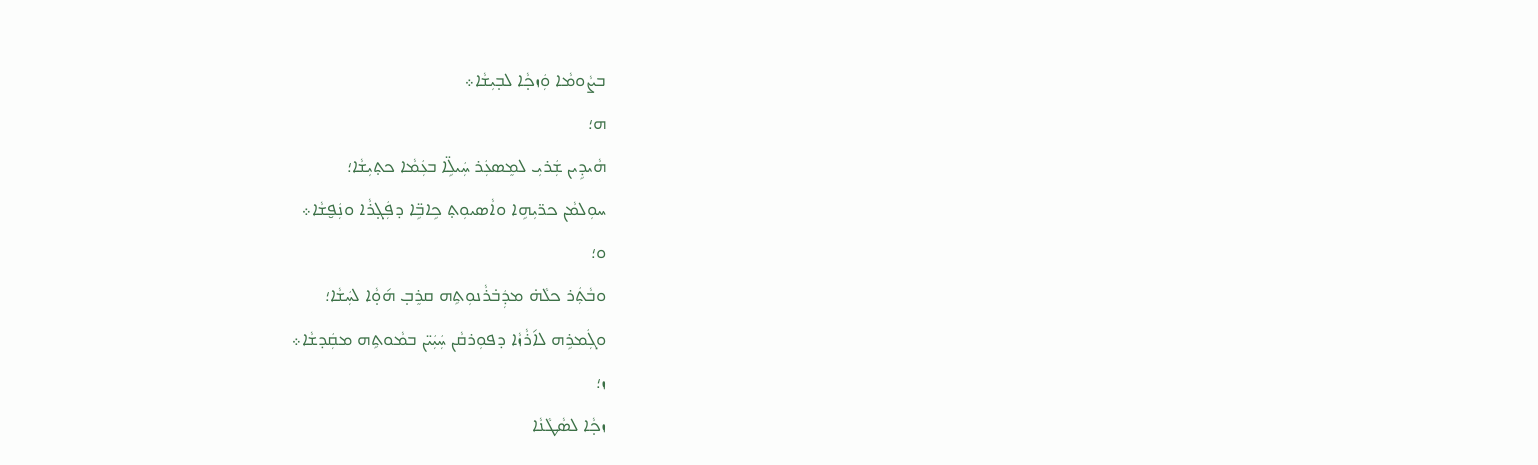ܒܨܵܘܡܵܐ ܘܲܙܟ̣ܵܐ ܠܒ̣ܝܼܫܵܐ܀
ܗ؛
ܗܵܝܕܹܝܢ ܫܲܪܝܼ ܠܡܸܣܥܲܪ ܚܲܝܠܹ̈ܐ ܒܥܲܡܵܐ ܟܬ̣ܝܼܫܵܐ؛
ܚܘܼܠܡܵܢ ܟܪ̈ܝܼܗܹܐ ܘܐܵܣܝܘܼܬ̣ ܟܹܐܒܹ̈ܐ ܕܦܲܓ̣ܪܵܐ ܘܢܲܦ̮ܫܵܐ܀
ܘ؛
ܘܒܵܬܲܪ ܟܠܵܗ̇ ܡܕܲܒ̇ܪܵܢܘܼܬܹܗ ܩܪܸܒ̣ ܗ݇ܘ̣ܵܐ ܠܚܲܫܵܐ؛
ܘܓܲܡܪܹܗ ܠܐ݇ܪܵܙܵܐ ܕܦܘܼܪܩܵܢ ܚܲܝܲܝ̈ܢ ܒܡܵܘܬܹܗ ܡܩܲܕܫܵܐ܀
ܙ؛
ܙܟ̣ܵܐ ܠܣܵܛܵܢܵܐ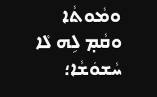ܘܡܵܘܬܵܐ ܘܩܵܡ̣ ܠܹܗ ܠܵܐ ܚܵܫܘܿܫܵܐ؛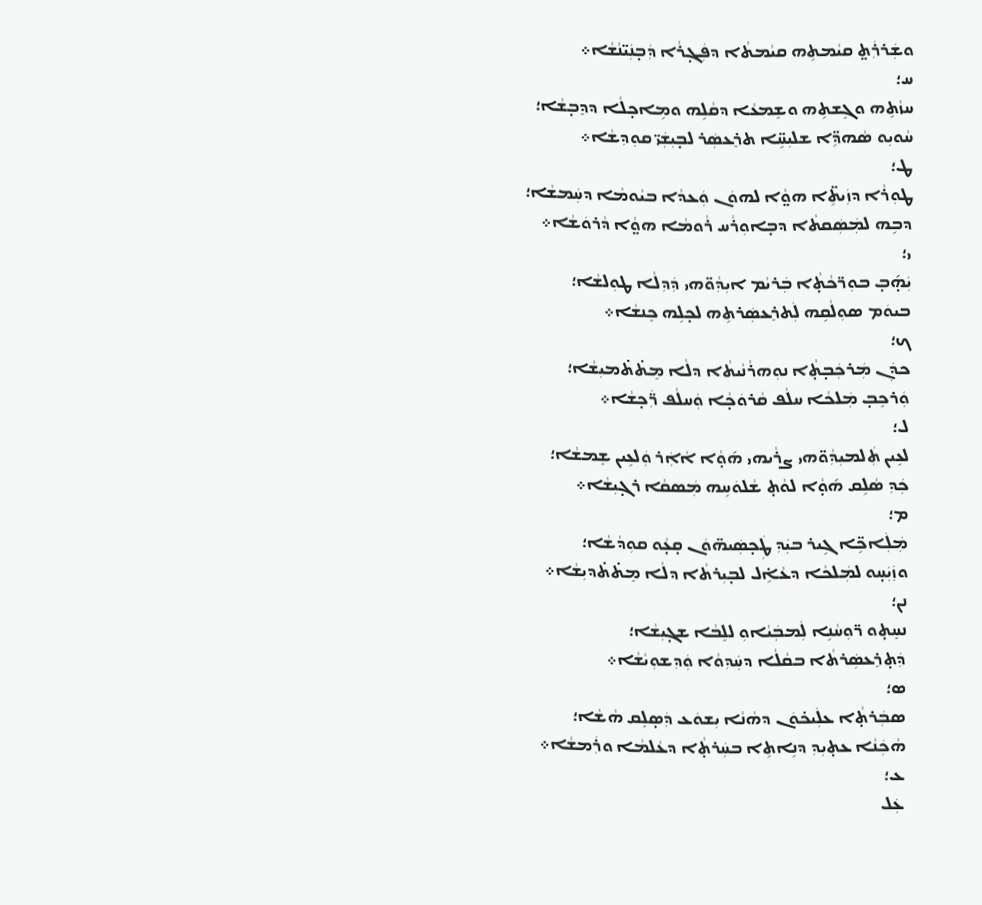ܘܫܲܪܪܲܬ̤ ܩܝܵܡܬܹܗ ܩܝܵܡܬܵܐ ܕܦܲܓ̣ܪܵܐ ܕܲܒ̣ܢܲܝ̈ܢܵܫܵܐ܀
ܚ؛
ܚܙܵܬܹܗ ܘܓܸܫܬܹܗ ܘܫܸܡܥܵܐ ܕܩܵܠܹܗ ܘܡܹܐܟ̣ܠܵܐ ܕܕܸܒ̣ܫܵܐ؛
ܚܵܘܝܼܘ ܣܵܗܕܹ̈ܐ ܫܠܝܼܚܹ̈ܐ ܬܪܸܥܣܲܪ ܠܒ̣ܝܼܫܲܝ̈ ܩܘܼܕܼܫܵܐ܀
ܛ؛
ܛܘܼܪܵܐ ܕܙܲܝܬܹ̈ܐ ܗܘ̤ܵܐ ܠܗܘܿܢ ܘܲܥܕܵܐ ܒܝܵܘܡܵܐ ܕܚܲܡܫܵܐ؛
ܕܒܹܗ ܠܡܲܣܲܩܬܵܐ ܕܒ̣ܐܘܼܪܵܚ ܪܵܘܡܵܐ ܗܘ̤ܵܐ ܕܵܪܘܿܫܵܐ܀
ܝ؛
ܝܲܗ̣݇ܒ̣ ܒܘܼܪ̈ܟܵܬ̣ܵܐ ܒܲܪܝܵܡ ܐܝܼܕܼܵܘ̈ܗܝ ܕܲܕܼܠܵܐ ܛܘܼܠܫܵܐ؛
ܒܝܘܿܡ ܣܘܼܠܵܩܹܗ ܠܲܬܪܸܥܣܲܪܬܹܗ ܠܟ̣ܠܹܗ ܟܸܢܫܵܐ܀
ܟ؛
ܟܕܲܢ ܡܲܪܟܲܒ̣ܬ̣ܵܐ ܢܘܼܗܪܵܢܵܝܬܵܐ ܕܠܵܐ ܡܸܬ̇ܬ̇ܡܝܼܫܵܐ؛
ܘܲܪܟܸܒ̣ ܡܲܠܟܵܐ ܚܠܵܦ ܩܵܪܘܿܟ̣ܵܐ ܘܲܚܠܵܦ ܪ̈ܲܟ̣ܫܵܐ܀
ܠ؛
ܠܥܹܝܢ ܬܲܠܡܝܼܕܼܵܘ̈ܗܝ ܨܪܵܝܗܝ ܗ݇ܘ̣ܵܐ ܐܵܐܲܪ ܘܲܠܥܹܝܢ ܫܸܡܫܵܐ؛
ܟܲܕܼ ܣܵܠܹܩ ܗ݇ܘ̣ܵܐ ܠܘܵܬ̣ ܫܵܠܘܿܚܹܗ ܡܲܣܩܵܐ ܪܓ̣ܝܼܫܵܐ܀
ܡ؛
ܡܲܠܲܐܟܹ̈ܐ ܓܹܝܪ ܒܝܲܕܼ ܛܲܟ̣ܣܲܝܗ̈ܘܿܢ ܩ̣ܥ̣ܵܘ ܩܘܼܕܵܫܵܐ؛
ܘܙܲܝܲܚ̣ܘ ܠܡܲܠܟܵܐ ܕܥܵܐܹ̇ܠ ܠܒ̣ܝܼܪܬܵܐ ܕܠܵܐ ܡܸܬ̇ܬ̇ܕܝܼܫܵܐ܀
ܢܢ؛
ܢܚܸܬ̣ܘ ܪ̈ܘܼܚܵܢܹܐ ܠܲܡܒܲܝܵܐܘܼ ܠܠܸܒܵܐ ܫܓ̣ܝܼܫܵܐ؛
ܕܲܬ̣ܪܸܥܣܲܪܬܵܐ ܒܩܵܠܵܐ ܕܚܲܕܼܘܵܐ ܘܲܕܼܫܘܼܝܵܫܵܐ܀
ܣ؛
ܣܒܲܪܬ̣ܵܐ ܥܠܲܝܟ̇ܘܿܢ ܕܗܵܢܵܐ ܝܼܫܘܿܥ ܕܲܣ̣ܠܸܩ ܗܵܫܵܐ؛
ܗܵܟܲܢܵܐ ܥܬ̣ܝܼܕܼ ܕܢܹܐܬܹܐ ܒܚܲܪܬ̣ܵܐ ܕܥܵܠܡܵܐ ܘܪܲܡܫܵܐ܀
ܥ؛
ܥܲܠ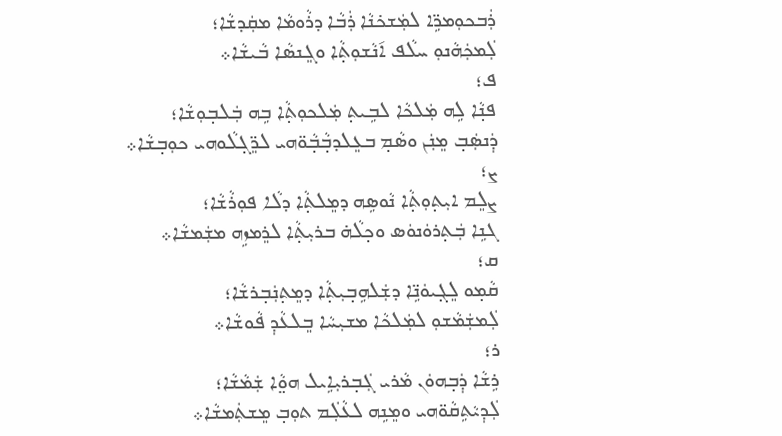ܪܲܒܟܘܼܡܪܹ̈ܐ ܠܡܲܫܟ̇ܢܵܐ ܪܲܒܵܐ ܕܪܵܘܡܵܐ ܡܩܲܕܫܵܐ؛
ܠܲܡܟܲܗܵܢܘܼ ܚܠܵܦ ܐ݇ܢܵܫܘܼܬ̣ܵܐ ܘܓܸܢܣܵܐ ܒܵܝܫܵܐ܀
ܦ؛
ܦܢ̣ܵܐ ܠܹܗ ܡܲܠܟܵܐ ܠܒܹܝܬ̣ ܡܲܠܟܘܼܬ̣ܵܐ ܒܹܗ ܒܲܠܒ̣ܘܼܫܵܐ؛
ܕܲܢܣܲܒ̣ ܡܸܢܲܢ ܘܣܵܡ̣ ܒܥܸܠܕܒ̣ܵܒ̣ܵܘ̈ܗܝ ܠܪܸ̈ܓ̣ܠܵܘܗܝ ܟܘܼܒ̣ܫܵܐ܀
ܨ؛
ܨܠܸܡ ܐܝܼܬ̣ܘܼܬ̣ܵܐ ܢܵܘܣܹܗ ܕܡܸܠܬ̣ܵܐ ܕܠܵܐ ܦܘܼܪܵܫܵܐ؛
ܓܢܹܐ ܒܲܬ̣ܪܘܿܢܘܿܣ ܘܟ̣ܠܵܗ̇ ܒܪܝܼܬ̣ܵܐ ܠܪܸܡܙܹܗ ܡܫܲܡܫܵܐ܀
ܩ؛
ܩܵܡ̣ܘ ܠܸܓ̣ܝܘܿܢܹ̈ܐ ܕܫܲܠܗܹܒ̣ܝܼܬ̣ܵܐ ܕܡܸܬ̣ܢܲܒ̣ܪܫܵܐ؛
ܠܲܡܫܲܡܵܫܘܼ ܠܡܲܠܟܵܐ ܡܫܝܼܚܵܐ ܒܸܠܥܵܕܼ ܦܵܘܫܵܐ܀
ܪ؛
ܪܹܫܵܐ ܕܲܒ̣ܗܘܿܢ ܡܵܪܝ ܓܲܒ̣ܪܝܼܐܹܝܠ ܗܘ̤ܵܐ ܫܲܡܵܫܵܐ؛
ܠܲܕܼܝܵܬܹܩܵܘ̈ܗܝ ܘܡܸܢܹܗ ܠܥܵܠܲܡ ܬܘܼܒ̣ ܡܸܫܬܲܡܫܵܐ܀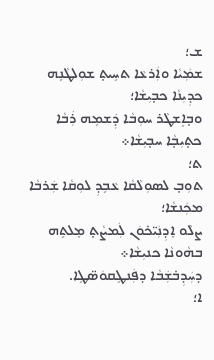ܫ؛
ܫܡܲܝܵܐ ܘܐܲܪܥܵܐ ܬܚܹܝܬ̣ ܫܘܼܠܛܵܢܹܗ ܟܕܼܝܼܢܵܐ ܟܒ̣ܝܼܫܵܐ؛
ܘܒ̣ܐܸܫܛܵܪ ܚܘܼܒܵܐ ܕܲܫܡܹܗ ܪܲܒܵܐ ܟܬ̣ܝܼܒ̣ܵܐ ܚܒ̣ܝܼܫܵܐ܀
ܬ؛
ܬܘܼܒ̣ ܠܣܘܼܠܵܩܵܐ ܥܵܒܹܕܼ ܠܘܼܩܵܐ ܫܲܪܒܵܐ ܡܟܲܢܫܵܐ؛
ܨܠܵܘ ܐܸܕܼܢܲܝ̈ܟ̇ܘܿܢ ܠܲܡܨܵܬ̣ ܡܸܠܬܹܗ ܒܗܵܘܢܵܐ ܟܢܝܼܫܵܐ܀
ܕܚܲܕܼܒ̇ܫܲܒܵܐ ܕܦܲܢܛܹܩܘܿܣ̈ܛܹܐ.
ܐ؛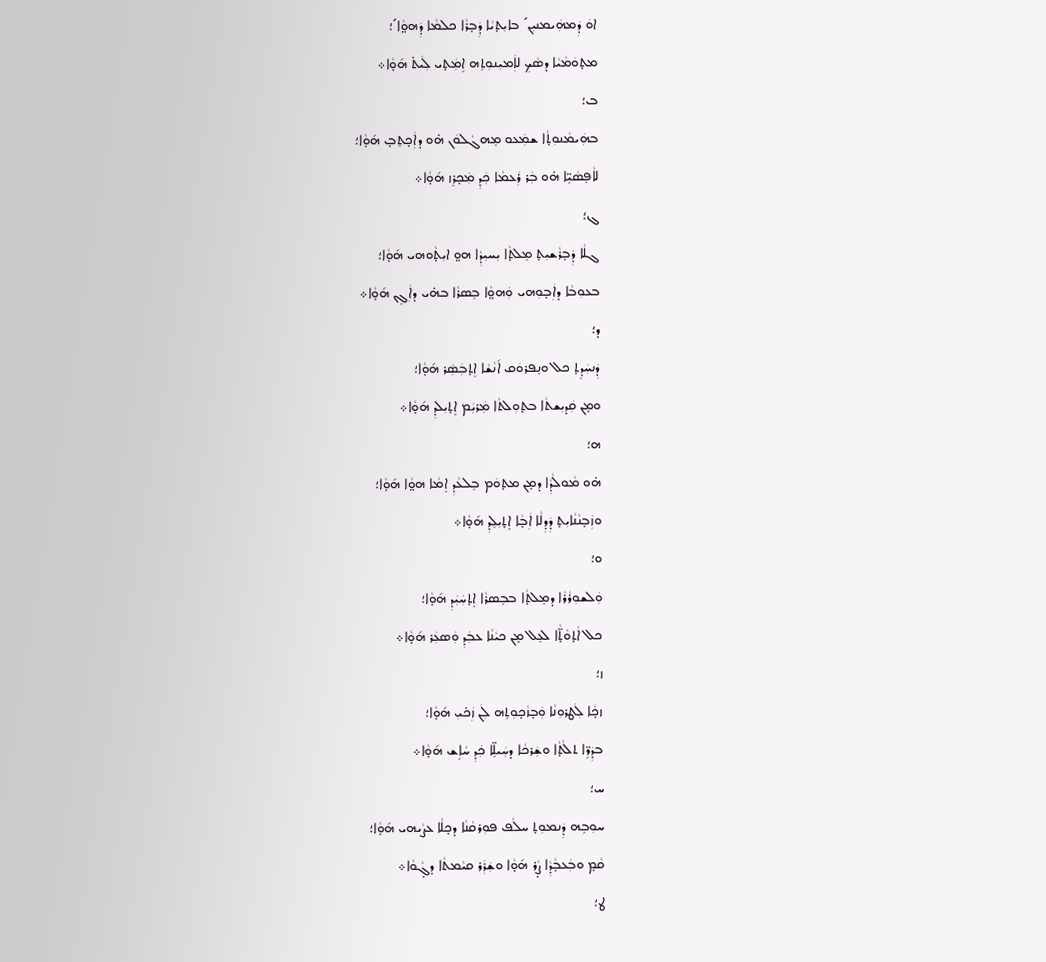ܐܘܿ ܕܲܡܗܲܝܡܢܝܼܢ´ ܒܐܝܼܬ̣ܝܵܐ ܕܲܒ̣ܪܵܐ ܟܠܡܵܐ ܕܲܗܘ̤ܵܐ´؛
ܡܬ̣ܘܿܡܵܝܵܐ ܕܣܵܟܼ ܠܐܲܡܝܼܢܘܼܬܹܗ ܐܸܡܲܬ̣ܝ ܠܲܝܬ̇ ܗ݇ܘ̣ܵܐ܀
ܒ؛
ܒܗܲܝܡܵܢܘܼܬ̣ܵܐ ܫܡܲܥܘ ܡܸܗܓܵܠܘܿܢ ܗ̇ܘ ܕܐܲܟ̣ܬܸܒ̣ ܗ݇ܘ̣ܵܐ؛
ܠܐܵܦܸܣܵܝܹ̈ܐ ܗ̇ܘ ܒܲܪ ܪܲܥܡܵܐ ܟܲܕܼ ܡܲܟ̣ܪܸܙ ܗ݇ܘ̣ܵܐ܀
ܓ؛
ܓܠܵܐ ܕܲܒ̣ܪܵܫܝܼܬ̣ ܡܸܠܬ̣ܵܐ ܝܼܚܝܼܕܼܵܐ ܗܘ̤ ܐܝܼܬ̣ܵܘܗܝ ܗ݇ܘ̣ܵܐ؛
ܒܥܘܼܒܵܐ ܕܐܲܒ̣ܘܼܗܝ ܘܲܗܘ̤ܵܐ ܒܸܣܪܵܐ ܒܗ̇ܝ ܕܐܲܓܸܢ ܗ݇ܘ̣ܵܐ܀
ܕ؛
ܕܲܢܚܲܕܸܬ̣ ܟܠ ܘܢܸܦܪܘܿܩ ܐ݇ܢܵܫܵܐ ܐܸܬ̣ܒܲܣܲܪ ܗ݇ܘ̣ܵܐ؛
ܘܡ̣ܢ ܩܲܕܝܼܫܬܵܐ ܒܬ̣ܘܼܠܬܵܐ ܡܲܪܝܲܡ ܐܸܬ̣ܝܼܠܕܼ ܗ݇ܘ̣ܵܐ܀
ܗ؛
ܗ̇ܘ ܡܵܘܠܵܕܼܵܐ ܕܡ̣ܢ ܡܬ̣ܘܿܡ ܒܸܠܥܵܕܼ ܐܸܡܵܐ ܗܘ̤ܵܐ ܗ݇ܘ̣ܵܐ؛
ܘܙܲܒ̣ܢܵܢܵܐܝܼܬ̣ ܕܲܕܼܠܵܐ ܐܲܒ̣ܵܐ ܐܸܬ̣ܝܼܠܸܕܼ ܗ݇ܘ̣ܵܐ܀
ܘ؛
ܘܲܠܫܘܼܪܵܪܵܐ ܕܡܸܠܬ̣ܵܐ ܒܒܸܣܪܵܐ ܐܸܬ̣ܚܲܝܲܕܼ ܗ݇ܘ̣ܵܐ؛
ܟܠ ܐܵܬ̣ܘܵܬ̣̈ܵܐ ܠܥܸܠ ܡ̣ܢ ܟܝܵܢܵܐ ܥܒܲܕܼ ܘܲܣܥܲܪ ܗ݇ܘ̣ܵܐ܀
ܙ؛
ܙܟ̣ܵܐ ܠܲܛܪܘܼܢܵܐ ܘܲܒ̣ܙܵܟ̣ܘܼܬܹܗ ܠܲܢ ܙܲܟ̇ܝܼ ܗ݇ܘ̣ܵܐ؛
ܒܕܲܪܹ̈ܐ ܬܠܵܬ̣ܵܐ ܘܫܲܪܟܵܐ ܕܚܲܝܠܹ̈ܐ ܟܲܕܼ ܚܵܐܹܫ ܗ݇ܘ̣ܵܐ܀
ܚ؛
ܚܘܼܒܹܗ ܕܲܢܡܘܼܬ̣ ܚܠܵܦ ܦܘܼܪܩܵܢܵܐ ܕܟ̣ܠܵܐ ܥܨܵܝܗܝ ܗ݇ܘ̣ܵܐ؛
ܩܵܡ̣ ܘܒܲܥܒ̣ܵܕܼܵܐ ܨ̣ܵܪ ܗ݇ܘ̣ܵܐ ܘܫܲܪܲܪ ܩܝܵܡܬܵܐ ܕܓ̣ܵܘܵܐ܀
ܛ؛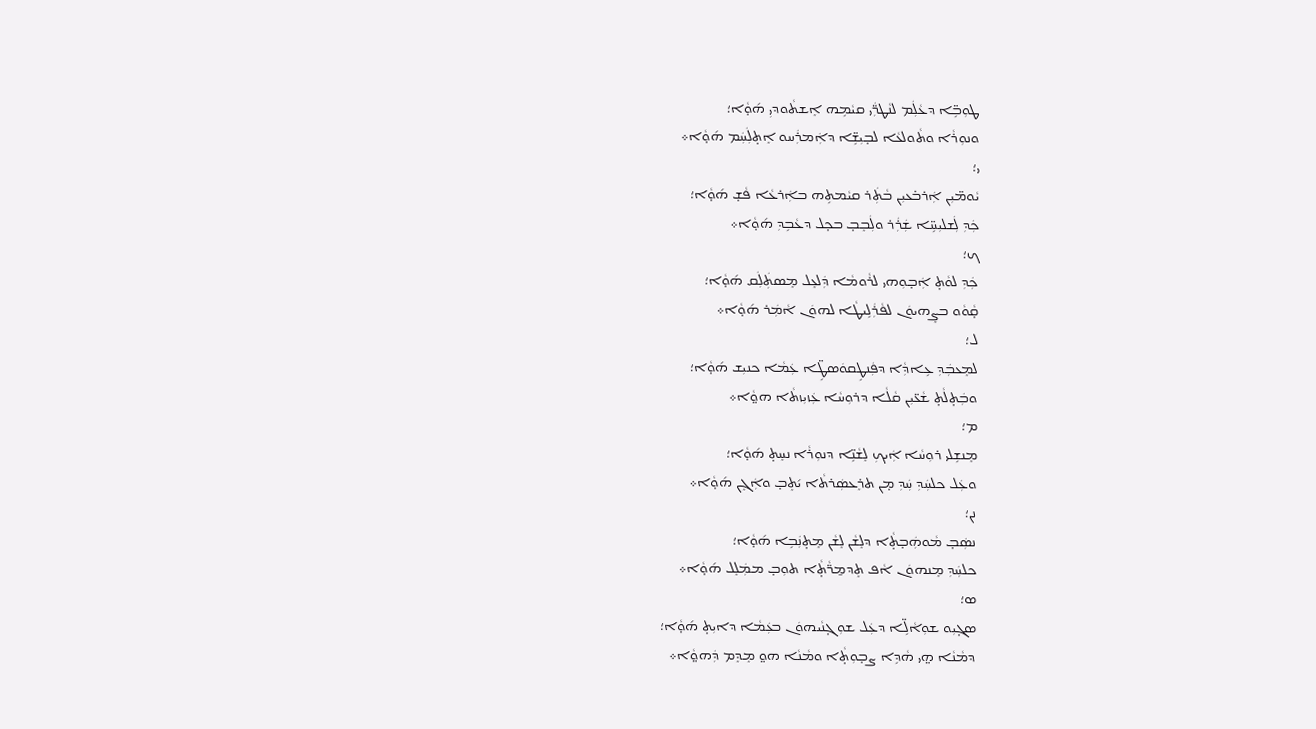ܛܘܼܒܹ̈ܐ ܕܥܵܠܲܡ ܠܢܵܛܪ̈ܲܝ ܩܝܵܡܹܗ ܐܸܫܬܵܘܕܝܼ ܗ݇ܘ̣ܵܐ؛
ܘܢܘܼܪܵܐ ܘܬܵܘܠܥܵܐ ܠܒ̣ܝܼܫܹ̈ܐ ܕܐܲܡܪܲܚܘ ܐܸܬ̣ܠܲܚܲܡ ܗ݇ܘ̣ܵܐ܀
ܝ؛
ܝܵܘܡ̈ܝܼܢ ܐܲܪܒ̇ܥܝܼܢ ܒܵܬܲܪ ܩܝܵܡܬܹܗ ܒܐܲܪܥܵܐ ܦܵܫ̣ ܗ݇ܘ̣ܵܐ؛
ܟܲܕܼ ܠܲܫܠܝܼܚܹ̈ܐ ܫܲܪܲܪ ܘܠܲܒܸܒ̣ ܒܟ̣ܠ ܕܥܵܒܹܕܼ ܗ݇ܘ̣ܵܐ܀
ܟ؛
ܟܲܕܼ ܠܘܵܬ̣ ܐܲܒ̣ܘܼܗܝ ܠܪܵܘܡܵܐ ܕܲܠܥܸܠ ܡܸܣܬܲܠܲܩ ܗ݇ܘ̣ܵܐ؛
ܩ̣ܵܘܵܘ ܒܨܸܗܝܘܿܢ ܠܦܵܪܲܠܹܝܛܵܐ ܠܗܘܿܢ ܐܵܡܲܪ ܗ݇ܘ̣ܵܐ܀
ܠ؛
ܠܡܸܥܒܲܕܼ ܥܹܐܕܼܵܐ ܕܦܲܢܛܹܩܘܿܣܛܹ̈ܐ ܥܲܡܵܐ ܟܢܝܼܫ ܗ݇ܘ̣ܵܐ؛
ܘܒܲܬ̣ܠܵܬ̣ ܫܵܥ̈ܝܼܢ ܩܵܠܵܐ ܕܪܘܼܚܵܐ ܥܲܙܝܼܙܬܵܐ ܗܘ̤ܵܐ܀
ܡ؛
ܡܸܢܫܹܠܝ ܪܘܼܚܵܐ ܐܲܝܟܼ ܠܸܫܵܢܹ̈ܐ ܕܢܘܼܪܵܐ ܢܚܸܬ̣ ܗ݇ܘ̣ܵܐ؛
ܘܥܲܠ ܟܠܚܲܕܼ ܚܲܕܼ ܡ̣ܢ ܬܪܸܥܣܲܪܬܵܐ ܝ݇ܬܸܒ̣ ܘܐܲܓܸܢ ܗ݇ܘ̣ܵܐ܀
ܢܢ؛
ܢܣܲܒ̣ ܡܵܘܗܲܒ̣ܬ̣ܵܐ ܕܠܸܫܵܢ ܠܸܫܵܢ ܡܸܬ̣ܢܲܒܹܐ ܗ݇ܘ̣ܵܐ؛
ܟܠܚܲܕܼ ܡܸܢܗܘܿܢ ܐܵܦ ܬܸܕܡ̱ܪ̈ܵܬ̣ܵܐ ܬܘܼܒ̣ ܡܡܲܠܸܠ ܗ݇ܘ̣ܵܐ܀
ܣ؛
ܣܓ̣ܝܼܘ ܫܘܼܐܵܠܹ̈ܐ ܕܥܲܠ ܫܘܼܓ̣ܢܵܝܗܘܿܢ ܒܥܲܡܵܐ ܕܐܝܼܬ̣ ܗ݇ܘ̣ܵܐ؛
ܕܡܵܢܵܐ ܗ̤ܝ ܗܵܕܹܐ ܨܒ̣ܘܼܬ̣ܵܐ ܘܡܵܢܵܐ ܗܘ̤ ܡܸܕܸܡ ܕܲܗܘ̤ܵܐ܀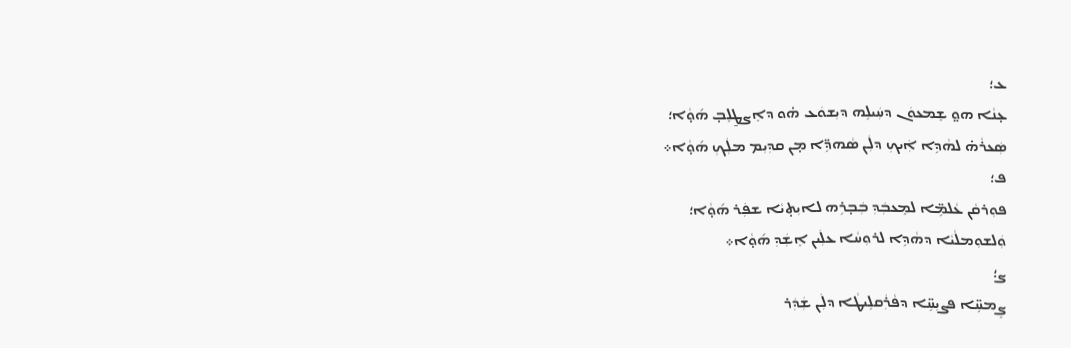ܥ؛
ܥ̣ܢܵܐ ܗܘ̤ ܫܸܡܥܘܿܢ ܕܚܲܝܠܹܗ ܕܝܼܫܘܿܥ ܗ̇ܘ ܕܐܸܨܛ̱ܠܸܒ̣ ܗ݇ܘ̣ܵܐ؛
ܣܲܥܪܵܗ̇ ܠܗܵܕܹܐ ܐܲܝܟܼ ܕܠܲܢ ܣܵܗܕܹ̈ܐ ܡ̣ܢ ܩܕܼܝܼܡ ܡܠܲܟܼ ܗ݇ܘ̣ܵܐ܀
ܦ؛
ܦܘܼܪܩܵܢ ܥܵܠܡܹ̈ܐ ܠܡܸܥܒܲܕܼ ܒܲܒ̣ܪܹܗ ܠܐܝܼܬ̣ܝܵܐ ܫܦܲܪ ܗ݇ܘ̣ܵܐ؛
ܘܲܠܫܘܼܡܠܵܝܵܐ ܕܗܵܕܹܐ ܠܪܘܼܚܵܐ ܥܠܲܝܢ ܐܸܫܲܕܼ ܗ݇ܘ̣ܵܐ܀
ܨ؛
ܨܸܡܚܹ̈ܐ ܦܨܝܼܚܹ̈ܐ ܕܦܵܪܲܩܠܹܝܛܵܐ ܕܠܲܢ ܫܲܕܲܪ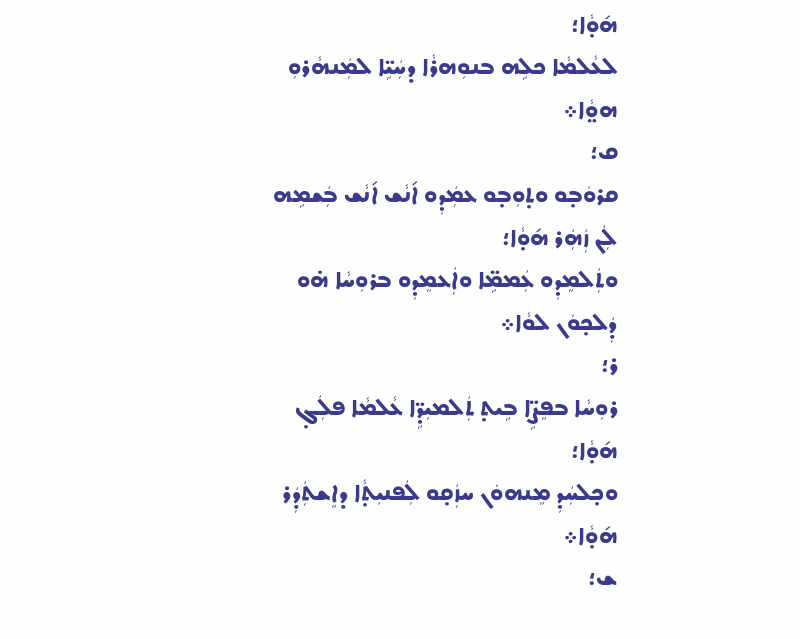ܗ݇ܘ̣ܵܐ؛
ܠܥܵܠܡܵܐ ܟܠܹܗ ܒܢܘܼܗܪܵܐ ܕܚܲܝܹ̈ܐ ܠܡܲܢܗܵܪܘܼ ܗܘ̤ܵܐ܀
ܩ؛
ܩܪܘܿܒ̣ܘ ܘܬ̣ܘܼܒ̣ܘ ܥܡܲܕܼܘ ܐ݇ܢܵܫ ܐ݇ܢܵܫ ܒܲܫܡܹܗ ܠܲܢ ܙܲܗܲܪ ܗ݇ܘ̣ܵܐ؛
ܘܬܲܠܡܸܕܼܘ ܥܲܡܡܹ̈ܐ ܘܐܲܥܡܸܕܼܘ ܒܪܘܼܚܵܐ ܗ̇ܘ ܕܲܠܟ̣ܘܿܢ ܠܘܵܐ܀
ܪ؛
ܪܘܼܚܵܐ ܒܦܸܨܹ̈ܐ ܒܹܝܬ̣ ܬܲܠܡܝܼܕܹ̈ܐ ܥܵܠܡܵܐ ܦܠܲܓ̣ ܗ݇ܘ̣ܵܐ؛
ܘܟ̣ܠܚܲܕܼ ܡܸܢܗܘܿܢ ܚܙܲܩ̣ܘ ܠܲܦܢܝܼܬ̣ܵܐ ܕܐܸܫܬܲܕܲܪ ܗ݇ܘ̣ܵܐ܀
ܫ؛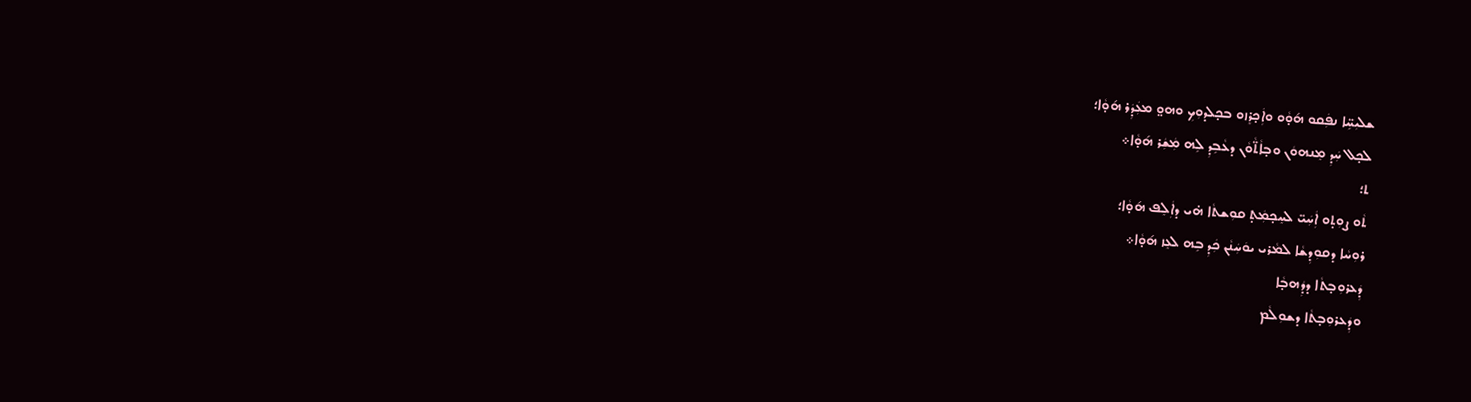ܫܠܝܼܚܹ̈ܐ ܢܦܲܩܘ ܗ݇ܘ̣ܵܘ ܘܐܲܟ̣ܪܸܙܘ ܒܟ̣ܠܕܘܼܟܼ ܘܗܘ̤ ܡܥܲܕܲܪ ܗ݇ܘ̣ܵܐ؛
ܠܟ̣ܠ ܚܲܕܼ ܡܸܢܗܘܿܢ ܘܒ̣ܐܵܬ̈ܵܘܵܢ ܕܥܵܒܹܕܼ ܠܹܗ ܡܲܫܲܪ ܗ݇ܘ̣ܵܐ܀
ܬ؛
ܬܵܘ ܨܘܼܬ̣ܘ ܐܲܚܲܝ̈ ܠܚܸܟ̣ܡܲܬ̣ ܩܘܼܫܬܵܐ ܗ̇ܝ ܕܐܲܠܸܦ ܗ݇ܘ̣ܵܐ؛
ܪܘܼܚܵܐ ܕܩܘܼܕܼܫܵܐ ܠܡܵܪܝ ܝܘܿܚܲܢܵܢ ܟܲܕܼ ܒܹܗ ܠܥܸܙ ܗ݇ܘ̣ܵܐ܀
ܕܲܥܪܘܼܒ̣ܬܵܐ ܕܕܲܗܒ̣ܵܐ
ܘܕܲܥܪܘܼܒ̣ܬܵܐ ܕܫܘܼܠܵܡ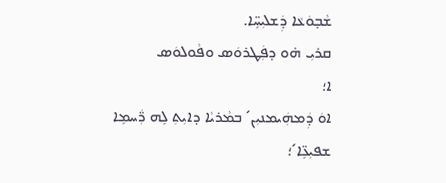ܫܵܒ̣ܘܿܥܵܐ ܕܲܫܠܝܼܚܹ̈ܐ.
ܩܪܝܼ ܗ̇ܘ ܕܦܲܛܪܘܿܣ ܘܦܵܘܠܘܿܣ
ܐ؛
ܐܘܿ ܕܲܡܗܲܝܡܢܝܼܢ´ ܒܡܵܪܝܵܐ ܕܐܝܼܬܼ ܠܹܗ ܪ̈ܲܚܡܹܐ ܫܦܝܼܥܹ̈ܐ´؛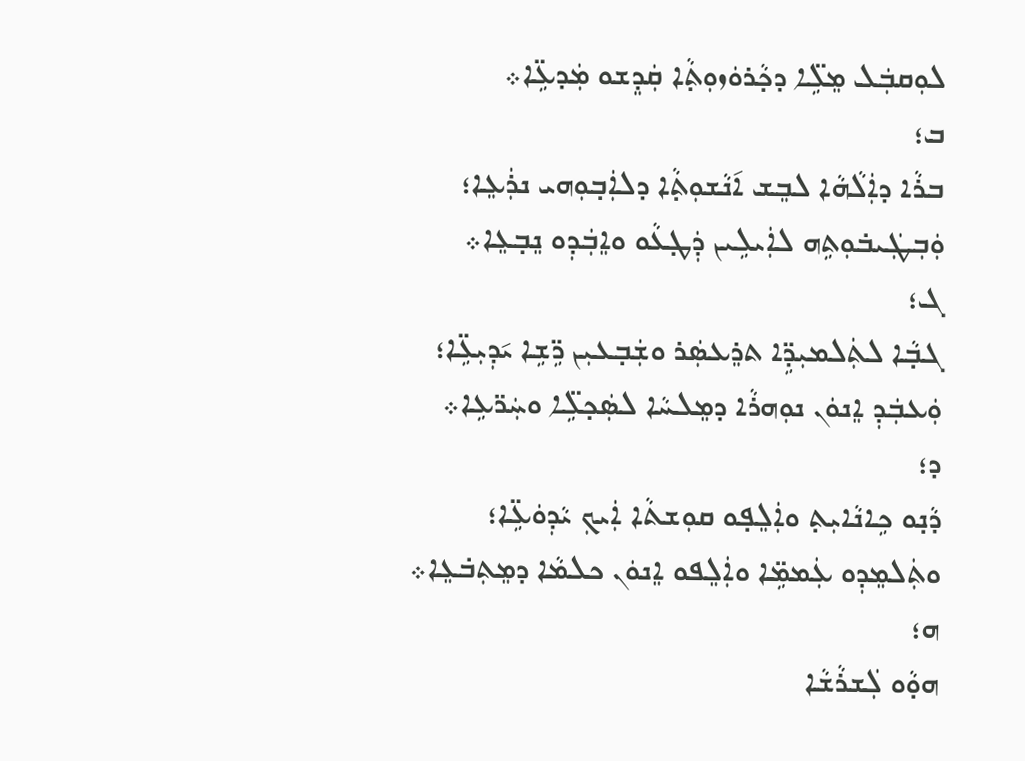ܠܘܼܩܒܲܠ ܡܸܠܹ̈ܐ ܕܟ̣ܵܪܘܿܙܘܼܬ̣ܵܐ ܩܲܕܸܫܘ ܡܲܕܥܹ̈ܐ܀
ܒ؛
ܒܪܵܐ ܕܐܲܠܵܗܵܐ ܠܒܸܫ ܐ݇ܢܵܫܘܼܬ̣ܵܐ ܕܠܐܲܒ̣ܘܼܗܝ ܢܪܲܥܸܐ؛
ܘܲܒܼܛܲܝܒ̇ܘܼܬܹܗ ܠܐܲܝܠܹܝܢ ܕܲܛ̣ܥܵܘ ܘܐܸܒܲܕܼܘ ܢܸܒ̣ܥܸܐ܀
ܓ؛
ܓܒ̣ܵܐ ܠܬܲܠܡܝܼܕܹ̈ܐ ܬܪܸܥܣܲܪ ܘܫܲܒ̣ܥܝܼܢ ܪܹ̈ܫܹܐ ܝ݇ܕܼܝܼܥܹ̈ܐ؛
ܘܲܥܒܲܕܼ ܐܸܢܘܿܢ ܢܘܼܗܪܵܐ ܕܡܸܠܚܵܐ ܠܣܲܟ̣ܠܹ̈ܐ ܘܚܲܪ̈ܥܹܐ܀
ܕ؛
ܕܵܢ̣ܘ ܟܹܐܢܵܐܝܼܬ̣ ܘܐܲܠܸܦ̣ܘ ܩܘܼܫܬܵܐ ܐܲܝܟܼ ܝܵܕܼܘܿܥܹ̈ܐ؛
ܘܬܲܠܡܸܕܼܘ ܥܲܡܡܹ̈ܐ ܘܐܲܠܸܦܘ ܐܸܢܘܿܢ ܟܠܡܵܐ ܕܡܸܬܼܒ̇ܥܸܐ܀
ܗ؛
ܗܘ̣ܵܘ ܠܲܫܪܵܫܵܐ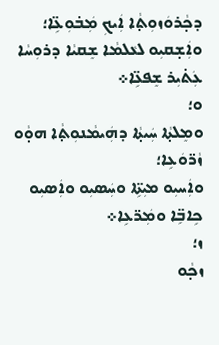ܕܟ̣ܵܪܘܿܙܘܼܬ̣ܵܐ ܐܲܝܟܼ ܡܲܒ̇ܘܼܥܹ̈ܐ؛
ܘܐܲܫ̣ܩܝܼܘ ܠܥܵܠܡܵܐ ܫܸܩܝܵܐ ܕܪܘܼܚܵܐ ܥܲܬ̇ܝܼܪ ܫܸܦܥܹ̈ܐ܀
ܘ؛
ܘܡܸܠܬ̣ܵܐ ܚܲܝܬ̣ܵܐ ܕܗܲܝܡܵܢܘܼܬ̣ܵܐ ܗܘ̣ܵܘ ܙܵܪ̈ܘܿܥܹܐ؛
ܘܐܲܚܝܼܘ ܡܝܼܬܹ̈ܐ ܘܚܲܣܝܼܘ ܘܐܲܣܝܼܘ ܟܹܐܒܹ̈ܐ ܘܡܲܪ̈ܥܹܐ܀
ܙ؛
ܙܟ̣ܵܘ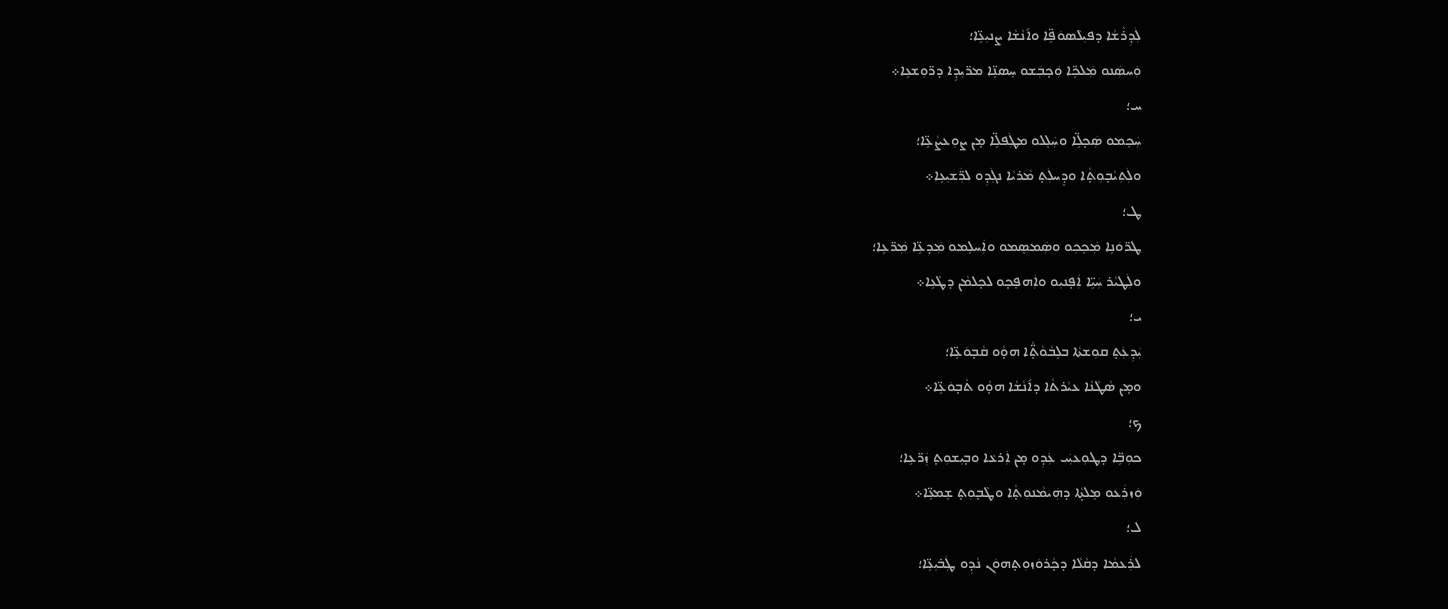ܠܲܕܼܪܵܫܵܐ ܕܦܝܼܠܵܣܘܿܦܹ̈ܐ ܘܐ݇ܢܵܫܵܐ ܨܢܝܼܥܹ̈ܐ؛
ܘܲܚܣܲܢܘ ܡܲܠܟܹ̈ܐ ܘܲܟ̣ܒܲܫܘ ܚܸܣܢܹ̈ܐ ܡܪ̈ܝܼܕܹܐ ܕܪ̈ܘܼܫܥܹܐ܀
ܚ؛
ܚܲܟܸܡܘ ܣܲܟ̣ܠܹ̈ܐ ܘܚܲܠܸܠܘ ܡܛܲܦܠܹ̈ܐ ܡ̣ܢ ܨܘܼܥܨܵܥܹ̈ܐ؛
ܘܠܲܬܼܝܵܒ̣ܘܼܬ̣ܵܐ ܘܕܸܚܠܲܬ̣ ܡܵܪܝܵܐ ܢܓܲܕܼܘ ܠܪ̈ܲܫܝܼܥܹܐ܀
ܛ؛
ܛܪ̈ܘܿܢܹܐ ܡܲܟܸܟܼܘ ܘܣܲܡܣܸܡܘ ܘܐܲܚܠܸܡܘ ܡܲܕܥܹ̈ܐ ܡܲܪ̈ܥܹܐ؛
ܘܠܲܛܝܵܪ ܚܲܝܹ̈ܐ ܐܲܦ̣ܢܝܼܘ ܘܐܲܗܦܸܟ̣ܘ ܠܟ̣ܠܡܵܢ ܕܛܵܥܹܐ܀
ܝ؛
ܝܲܕܼܥܲܬ̣ ܩܘܼܫܬܵܐ ܒܠܸܒܵܘܵܬ̣̈ܵܐ ܗܘ̣ܵܘ ܩܵܒ̣ܘܿܥܹ̈ܐ؛
ܘܡ̣ܢ ܣܵܛܵܢܵܐ ܥܝܵܪܬܵܐ ܕܐ݇ܢܵܫܵܐ ܗܘ̣ܵܘ ܬܵܒ̣ܘܿܥܹ̈ܐ܀
ܟ؛
ܟܘܼܒܹ̈ܐ ܕܛܘܼܥܝܲܝ ܥܲܕܼܘ ܡ̣ܢ ܐܲܪܥܵܐ ܘܒ̣ܝܼܫܘܼܬ̣ ܙܲܪ̈ܥܹܐ؛
ܘܲܙܪܲܥܘ ܡܸܠܬ̣ܵܐ ܕܗܲܝܡܵܢܘܼܬ̣ܵܐ ܘܛܵܒ̣ܘܼܬ̣ ܫܸܡܥܹ̈ܐ܀
ܠ؛
ܠܪܲܥܡܵܐ ܕܩܵܠܵܐ ܕܟ̣ܵܪܘܿܙܘܼܬ̣ܗܘܿܢ ܢܵܕܼܘ ܛܲܒ̇ܝܼܥܹ̈ܐ؛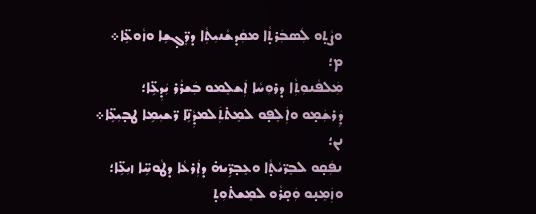ܘܨܵܬ̣ܘ ܠܲܣܒܲܪܬ̣ܵܐ ܡܩܲܕܫܵܢܝܼܬܼܵܐ ܕܪܸ̈ܓ̣ܫܹܐ ܘܙܵܘܥܹ̈ܐ܀
ܡ؛
ܡܲܠܦܵܢܘܼܬܼܵܐ ܕܪܘܼܚܵܐ ܐܲܫܠܸܡܘ ܒܲܫܪܵܪ ܝܲܕܼܥܹ̈ܐ؛
ܕܲܪܫܲܡ̣ܘ ܘܐܲܠܸܦ̣ܘ ܠܡܸܬ̇ܬܲܠܡܕܼܵܢܹ̈ܐ ܪ̈ܫܝܼܡܹܐ ܛܒ̣ܝܼܥܹ̈ܐ܀
ܢܢ؛
ܢܦܲܩ̣ܘ ܠܒܸܪ̈ܝܵܬ̣ܵܐ ܘܥܸܒ̣ܪܹ̈ܝܗ̇ ܕܐܲܪܥܵܐ ܕܛܵܘܚܹ̈ܐ ܙܝܼܥܹ̈ܐ؛
ܘܙܲܡܸܢ̣ܘ ܘܲܩ̣ܪܵܘ ܠܡܸܫܬ̇ܘܼܬ̣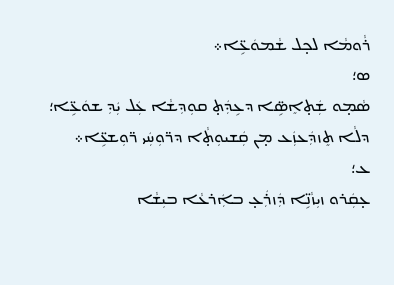ܪܵܘܡܵܐ ܠܟ̣ܠ ܫܵܡܘܿܥܹ̈ܐ܀
ܣ؛
ܣܵܡ̣ܘ ܫܲܬ̣ܐܸܣܹ̈ܐ ܕܥܹܕܲܬ̣ ܩܘܼܕܼܫܵܐ ܥܲܠ ܝܲܕܼ ܫܘܿܥܹ̈ܐ؛
ܕܠܵܐ ܬܸܙܕܲܥܙܲܥ ܡ̣ܢ ܩܲܫܝܘܼܬ̣ܵܐ ܕܪ̈ܘܼܚܲܝ ܪ̈ܘܼܫܥܹ̈ܐ܀
ܥ؛
ܥ̣ܩܲܪܘ ܙܝܼܙܵܢܹ̈ܐ ܕܲܙܪܲܥ̣ ܒܐܲܪܥܵܐ ܒܝܼܫܵܐ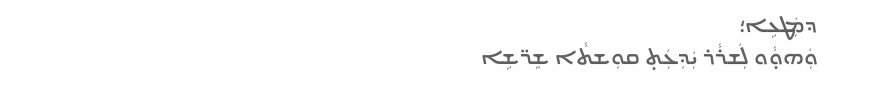ܕܡܲܛܥܹܐ؛
ܘܲܗܘ̣ܵܘ ܠܲܫܪܵܪ ܝܲܕܼܥܲܬ̣ ܩܘܼܫܬܵܐ ܫܸܪ̈ܫܹܐ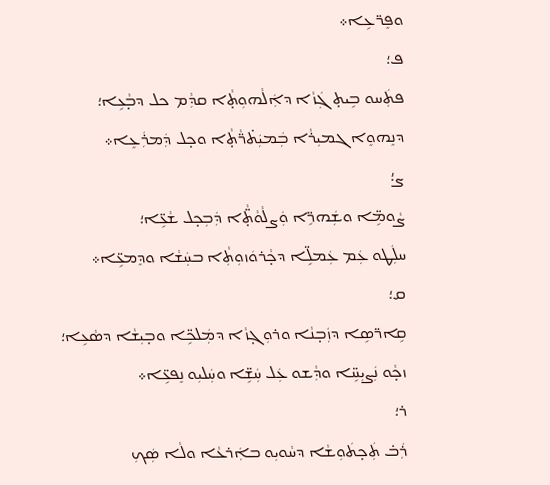ܘܦܸܪ̈ܥܹܐ܀
ܦ؛
ܦܬܲܚܘ ܒܹܝܬ̣ ܓܲܙܵܐ ܕܐܲܠܵܗܘܼܬ̣ܵܐ ܩܕܼܵܡ ܟܠ ܕܒ̣ܵܥܹܐ؛
ܕܢܸܗܘܸܐ ܓܡܝܼܪܵܐ ܒܲܡܝܲܬ̇ܪ̈ܵܬ̣ܵܐ ܘܟ̣ܠ ܕܲܡܪܲܥܸܐ܀
ܨ؛
ܨܵܘܡܹ̈ܐ ܘܫܲܗܪܹ̈ܐ ܘܲܨܠܵܘܵܬ̣̈ܵܐ ܕܲܒܼܟ̣ܠ ܫܵܥܹ̈ܐ؛
ܚܠܲܛܘ ܥܲܡ ܥܲܡܠܹ̈ܐ ܕܟ̣ܵܪܘܿܙܘܼܬܼܵܐ ܒܚܲܫܵܐ ܘܕܸܡܥܹ̈ܐ܀
ܩ؛
ܩܹܐܪ̈ܣܹܐ ܕܙܲܒ̣ܢܵܐ ܘܪܘܼܓ̣ܙܵܐ ܕܡܲܠܟܹ̈ܐ ܘܒ̣ܝܼܫܵܐ ܕܣܵܥܹܐ؛
ܙܟ̣ܵܘ ܢܲܨܝܼܚܹ̈ܐ ܘܕܼܵܫܘ ܥܲܠ ܚܲܫܹ̈ܐ ܘܚܲܠܝܼܘ ܢܸܦܥܹ̈ܐ܀
ܪ؛
ܪܲܒ̇ ܬܲܟ̣ܬܿܘܼܫܵܐ ܕܚܵܘܝܼܘ ܒܐܲܪܥܵܐ ܘܠܵܐ ܣܲܟܼ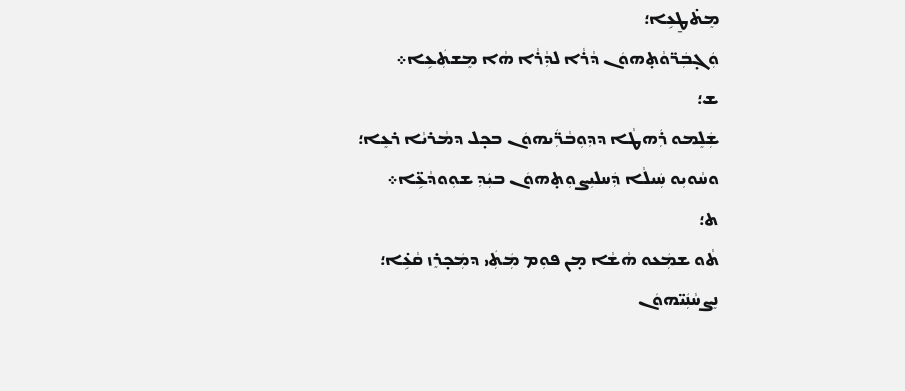ܡܸܬ̇ܛ̱ܥܹܐ؛
ܘܲܓ̣ܒܲܪ̈ܘܵܬ̣ܗܘܿܢ ܕܵܪܵܐ ܠܕܼܵܪܵܐ ܗܵܐ ܡܸܫܬܲܥܹܐ܀
ܫ؛
ܫܲܠܸܡܘ ܪܲܗܛܵܐ ܕܕܼܘܼܒܵܪ̈ܲܝܗܘܿܢ ܒܟ̣ܠ ܕܡܵܪܝܵܐ ܪܥܸܐ؛
ܘܚܵܘܝܼܘ ܚܲܝܠܵܐ ܕܲܚܠܝܼܨܘܼܬ̣ܗܘܿܢ ܒܝܲܕܼ ܫܘܼܘܕܵܥܹ̈ܐ܀
ܬ؛
ܬܵܘ ܫܡܲܥܘ ܗܵܫܵܐ ܡ̣ܢ ܦܘܼܡ ܡܲܬܲܝ ܕܡܲܟ̣ܪܸܙ ܩܵܥܹ̇ܐ؛
ܢܸܨܚܵܢܲܝ̈ܗܘܿܢ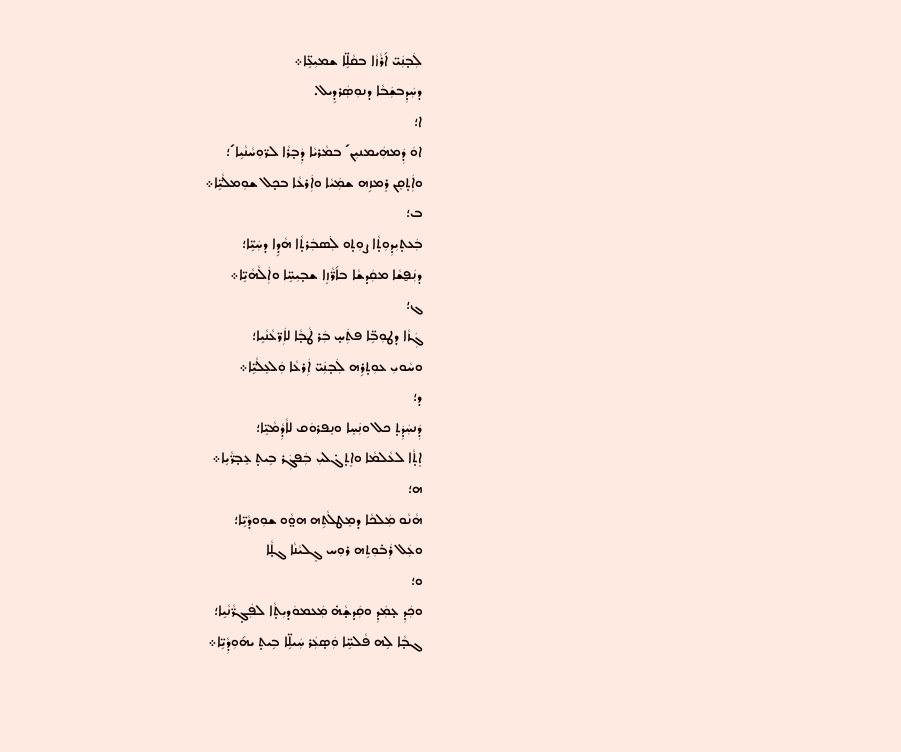ܠܲܒ̣ܢܲܝ̈ ܐ݇ܪܵܙܵܐ ܒܩܵܠܹ̈ܐ ܫܡܝܼܥܹ̈ܐ܀
ܕܚܲܕܼܒܫܲܒܵܐ ܕܢܘܼܣܲܪܕܹܝܠ.
ܐ؛
ܐܘܿ ܕܲܡܗܲܝܡܢܝܼܢ´ ܒܡܵܪܝܵܐ ܕܲܒ̣ܪܵܐ ܠܪ̈ܘܼܚܵܢܵܝܹܐ´؛
ܘܐܲܬ̣ܩܸܢ ܪܸܡܙܹܗ ܫܡܲܝܵܐ ܘܐܲܪܥܵܐ ܒܟ̣ܠ ܫܘܼܡܠܵܝܹ̈ܐ܀
ܒ؛
ܒܲܥܬ̣ܝܼܕܼܘܼܬ̣ܵܐ ܨܘܼܬ̣ܘ ܠܲܣܒܲܪܬ̣ܵܐ ܗܵܕܹܐ ܕܚܲܝܹ̈ܐ؛
ܕܢܲܦ̮ܫܵܐ ܡܩܲܕܫܵܐ ܒܐ݇ܪ̈ܵܙܹܐ ܫܒ̣ܝܼܚܹ̈ܐ ܘܐܲܠܵܗܵܝܹ̈ܐ܀
ܓ؛
ܓܲܙܵܐ ܕܛܘܼܒܹ̈ܐ ܦܬܲܚ̣ ܒܲܪ ܛܵܒ̣ܵܐ ܠܐܲܪ̈ܥܵܢܵܝܹܐ؛
ܘܚܵܘܝܼ ܥܘܼܬ̣ܪܹܗ ܠܲܒ̣ܢܲܝ̈ ܐܲܪܥܵܐ ܘܲܠܥܸܠܵܝܹ̈ܐ܀
ܕ؛
ܕܲܢܚܲܕܲܬ̣ ܟܠ ܘܢܲܚܸܐ ܘܢܸܦܪܘܿܩ ܠܐܵܕܼܵܡܵܝܹ̈ܐ؛
ܐܸܬ̣ܵܐ ܠܥܵܠܡܵܐ ܘܐܸܬ̣ܓ̇ܠܝܼ ܒܲܦܓܲܪ ܒܹܝܬ̣ ܥܸܒ̣ܪ̈ܵܝܹܐ܀
ܗ؛
ܗܵܢܵܘ ܡܲܠܟܵܐ ܕܡܸܛܠܵܬܹܗ ܗܘ̤ܵܘ ܫܘܼܘܕܵܝܹ̈ܐ؛
ܘܥܲܠ ܪܲܒ̇ܘܼܬܹܗ ܪܘܼܚ ܓܸܠܝܵܢܵܐ ܓܠ̣ܵܐ
ܘ؛
ܘܟܲܕܼ ܥ̣ܡܲܕܼ ܘܩܲܕܫ̣ܵܗ̇ ܡܲܥܡܘܿܕܝܼܬ̣ܵܐ ܠܦܲܓ̣ܪ̈ܵܢܵܝܹܐ؛
ܓܒ̣ܵܐ ܠܹܗ ܦܵܠܚܹ̈ܐ ܘܲܣ̣ܥܲܪ ܚܲܝܠܹ̈ܐ ܒܹܝܬ̣ ܝܗ݇ܘܼܕܼܵܝܹ̈ܐ܀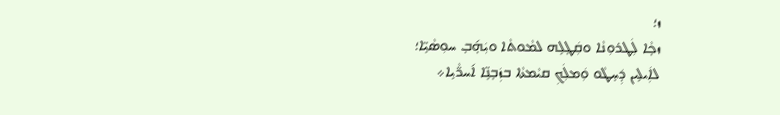ܙ؛
ܙܟ̣ܵܐ ܠܲܛܪܘܼܢܵܐ ܘܩܲܛ̣ܠܹܗ ܠܡܵܘܬܵܐ ܘܝܲܗ̣݇ܒ̣ ܚܘܼܣܵܝܹ̈ܐ؛
ܠܐܲܝܠܹܝܢ ܕܲܚ̣ܛܵܘ ܘܲܡܠܲܟܼ ܩܝܵܡܬܵܐ ܒܙܲܒ̣ܢܹ̈ܐ ܐ݇ܚܪ̈ܵܝܹܐ܀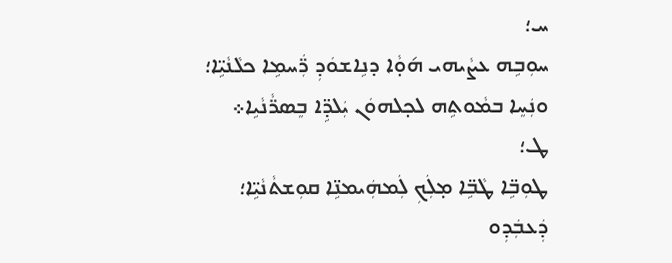ܚ؛
ܚܘܼܒܹܗ ܥܨܵܝܗܝ ܗ݇ܘ̣ܵܐ ܕܢܹܐܫܘܿܕܼ ܪ̈ܲܚܡܹܐ ܟܠܵܢܵܝܹ̈ܐ؛
ܘܢܲܚܸܐ ܒܡܵܘܬܹܗ ܠܟ̣ܠܗܘܿܢ ܝܲܠܕܹ̈ܐ ܒܸܣܪ̈ܵܢܵܝܹܐ܀
ܛ؛
ܛܘܼܒܹ̈ܐ ܛܵܒܹ̈ܐ ܡ̣ܠܲܟܼ ܠܲܡܗܲܝܡܢܹ̈ܐ ܩܘܼܫܬܵܢܵܝܹ̈ܐ؛
ܕܲܥܒܲܕܼܘ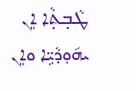ܛܵܒ̣ܬ̣ܵܐ ܐܸܢ ܝܗ݇ܘܼܕܵܝܹ̈ܐ ܘܐܸܢ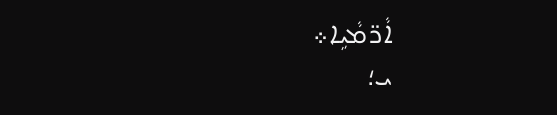ܐܵܪ̈ܡܵܝܹܐ܀
ܝ؛